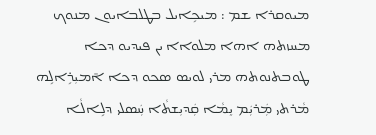ܡܝܘܩܪܐ ܫܡ : ܡܝܟܹܐܝܠ ܒܛܠܒܐܝܘܢ ܡܢܘܟ ܡܚܙܬܗ ܐܗܐ ܡܠܘܐܐ ܝܢ ܦܝܕܝܘ ܕܟܐ ܛܘܒܬܢܘܬܗ ܡܪܝ ܠܘܝܤ ܤܟܘ ܕܟܐ ܐ̄ܡܝܼܪܹܐܠܹܗ ܡܵܪܬܝ ܡܲܪܝܲܡ ܝܸܡܵܐ ܩܲܕܝܼܫܬܵܐ ܚܲܤܠܝ ܕܠܹܐܠܵܐ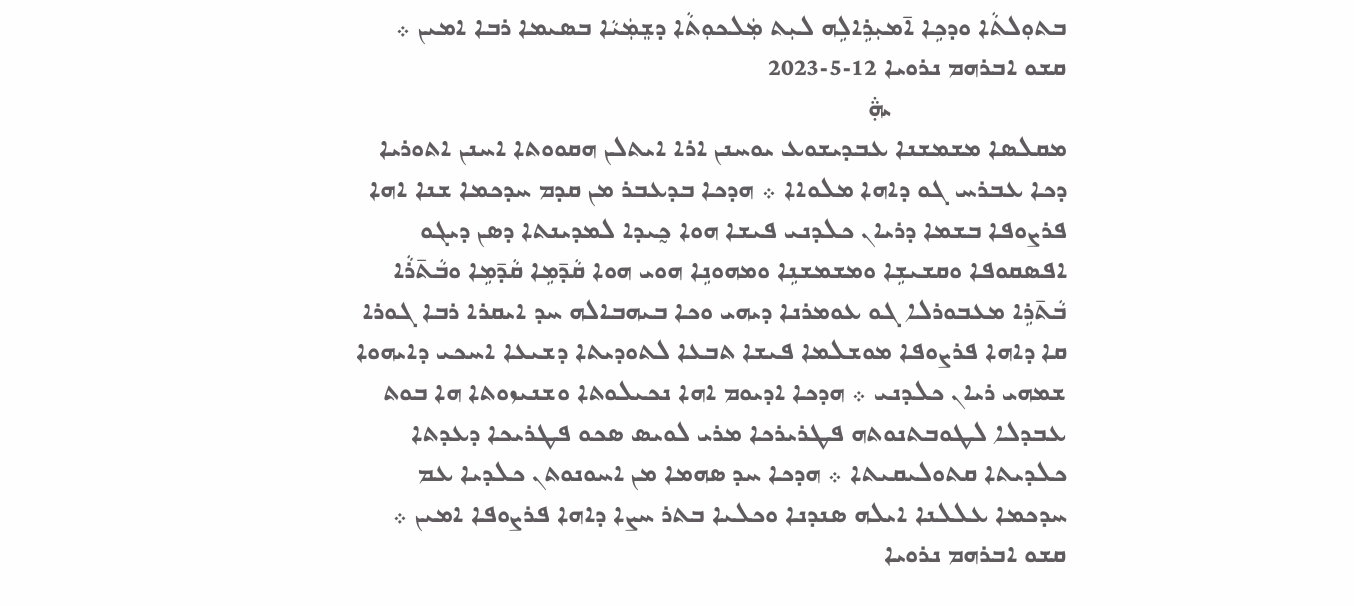ܒܬܘܼܠܬܵܐ ܘܕܟܹܐ ܐ̄ܡܝܼܪܹܐܠܹܗ ܠܝܼܬ ܡܲܠܟܘܼܬܵܐ ܕܫܸܡܲܝܵܐ ܒܤܝܡܐ ܪܒܐ ܐܡܝܢ ܀ ܩܫܘ ܐܒܪܗܡ ܢܪܘܝܐ 12-5-2023
                         ܞ
ܡܩܠܤܐ ܡܫܡܫܢܐ ܥܒܕܝܫܘܥ ܝܘܚܢܢ ܐܪܐ ܐܝܬܠܢ ܗܩܘܘܬܐ ܐܚܢܢ ܐܬܘܪܝܐ ܕܟܐ ܥܒܪܚ ܓܘ ܕܐܗܐ ܡܠܘܐܐ ܀ ܗܕܟܐ ܒܕܥܒܪ ܡܢ ܩܕܡ ܚܕܟܡܐ ܫܢܐ ܐܗܐ ܦܪܨܘܦܐ ܒܫܡܐ ܕܪܝܐܢ ܟܠܕܢܝ ܦܝܫܐ ܗܘܐ ܟ̰ܝܕܐ ܠܡܕܝܢܬܐ ܕܤܢ ܕܝܓܘ ܐܦܣܩܘܦܐ ܘܩܫܝܫܹܐ ܘܡܫܡܫܢܹܐ ܘܡܗܘܢܹܐ ܗܘܝ ܗܘܐ ܩܵܕ̄ܡܹܐ ܩܵܕ̄ܡܹܐ ܘܒܵܬ̄ܪܵܐ ܒܵܬ̄ܪܹܐ ܡܥܒܘܪܠܐ ܓܘ ܥܘܡܪܢܐ ܕܝܗܝ ܘܟܐ ܒܝܗܒܐܠܗ ܚܕ ܐܝܩܪܐ ܪܒܐ ܓܘܪܐ ܩܐ ܕܐܗܐ ܦܪܨܘܦܐ ܡܘܫܠܡܐ ܦܝܫܐ ܬܒܥܐ ܠܬܘܕܝܬܐ ܕܫܝܥܐ ܐܚܟܝ ܕܐܝܗܘܐ ܫܡܗܝ ܪܝܐܢ ܟܠܕܢܝ ܀ ܗܕܟܐ ܐܕܝܘܡ ܐܗܐ ܢܟܝܠܘܬܐ ܘܫܢܝܙܘܬܐ ܗܐ ܒܘܬ ܥܒܕܠܐ ܠܛܘܒܬܢܘܬܗ ܦܛܪܝܪܟܐ ܡܪܝ ܠܘܝܤ ܣܟܘ ܦܛܪܝܟܐ ܕܥܕܬܐ ܟܠܕܝܬܐ ܩܬܘܠܝܩܝܬܐ ܀ ܗܕܟܐ ܚܕ ܤܗܡܐ ܡܢ ܐܚܘܢܘܬܢ ܟܠܕܝܐ ܥܡ ܚܕܟܡܐ ܥܠܠܢܐ ܐܝܠܗ ܤܢܕܢܐ ܘܟܠܝܐ ܒܬܪ ܚܨܐ ܕܐܗܐ ܦܪܨܘܦܐ ܐܡܝܢ ܀ ܩܫܘ ܐܒܪܗܡ ܢܪܘܝܐ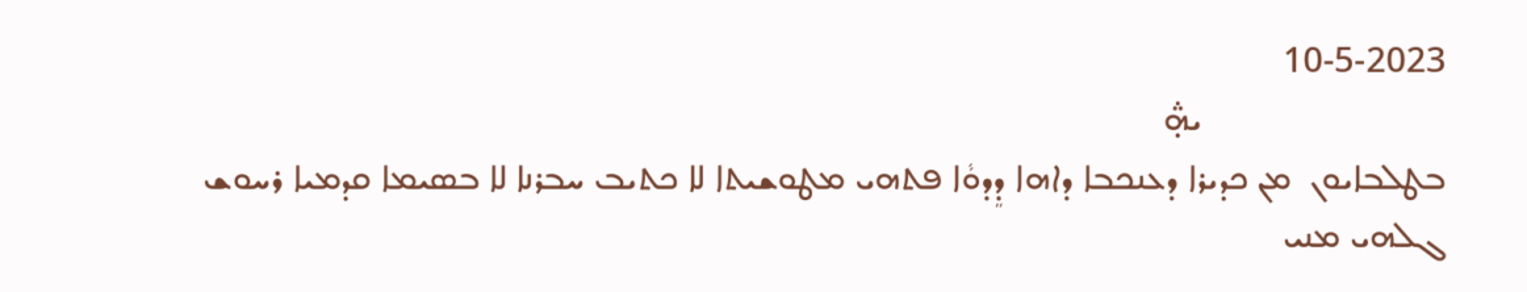10-5-2023
                           ܞ
ܒܛܠܒܐܝܘܢ  ܡܢ ܟܕܝܪܐ ܕܥܢܟܒܐ ܕܐܗܐ ܕܸܕܘܵܐ ܦܬܗܝ ܡܛܘܫܝܬܐ ܠܐ ܟܬܝܒ ܚܒܪܢܐ ܠܐ ܒܣܝܡܐ ܩܕܡܝܐ ܪܚܘܫ ܓܠܗܝ ܡܢܝ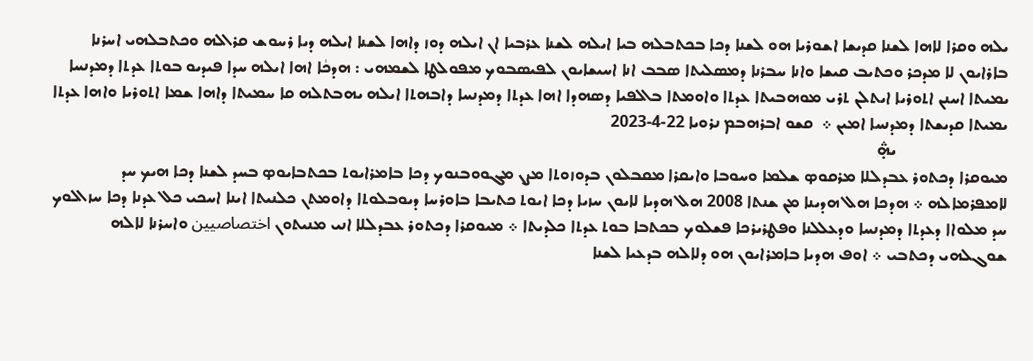ܝܠܗ ܘܩܪܐ ܠܐܗܐ ܠܫܢܐ ܩܕܝܫܐ ܐܫܘܪܝܐ ܗܘ ܠܫܢܐ ܕܟܐ ܒܟܬܒܠܗ ܒܝܐ ܐܝܠܗ ܠܫܢܐ ܥܪܒܝܐ ܐܢ ܐܝܠܗ ܕܘܙ ܕܐܗܐ ܠܫܢܐ ܐܝܠܗ ܕܝܐ ܪܚܘܫ ܩܪܐܠܗ ܘܟܬܒܠܗܝ ܐܚܪܢܐ ܒܐܪܐܝܘܢ ܠܐ ܡܕܟܪ ܘܟܬܝܒ ܩܝܫܐ ܘܐܢܐ ܚܒܪܢܐ ܕܡܣܠܝܬܐ ܣܒܒ ܐܢܐ ܐܚܝܫܐܝܘܢ ܠܦܝܤܒܘܟ ܡܦܘܠܛܐ ܠܫܡܗܝ : ܗܕܟܵܐ ܐܗܐ ܐܝܠܗ ܚܕܐ ܦܝܕܝܘ ܒܘܬܐ ܥܕܬܐ ܕܡܕܢܚܐ ܝܡܝܬܐ ܐܚܢܢ ܐܬܘܪܝܐ ܐܝܬܠܢ ܬܪܝ ܡܘܗܒܝܬܐ ܥܕܬܐ ܘܐܘܡܬܐ ܒܐܠܦܝܐ ܕܤܗܕܐ ܐܗܐ ܥܕܬܐ ܕܡܕܢܚܐ ܕܐܒܗܬܐ ܐܝܠܗ ܝܗܒܬܠܗ ܩܐ ܚܡܝܬܐ ܕܐܗܐ ܫܡܐ ܐܬܘܪܝܐ ܘܐܗܐ ܥܕܬܐ ܝܡܝܬܐ ܩܕܝܫܬܐ ܕܡܕܢܚܐ ܐܡܝܢ ܀  ܩܫܘ ܐܒܪܗܒܡ ܢܪܘܝܐ 22-4-2023
                            ܞ
ܡܝܘܩܪܐ ܕܟܬܘܪ ܥܒܕܠܠܐ ܡܪܩܘܤ ܫܠܡܐ ܘܚܘܒܐ ܘܐܝܩܪܐ ܡܩܒܠܘܢ ܒܕܘܙܘܬܐ ܡܨܢ ܡܓܘܘܒܢܘܟ ܕܟܐ ܒܐܡܪܐܝܘܬ ܒܟܬܒܐܝܘܤ ܒܚܕ ܠܫܢܐ ܕܟܐ ܗܝܟ ܚܕ ܠܐܡܦܪܡܐܠܗ ܀ ܗܕܟܐ ܗܠ ܗܕܝܢܐ ܡܢ ܫܢܬܐ 2008 ܗܠ ܗܕܝܐ ܠܐܝܘܢ ܚܙܝܐ ܕܟܐ ܐܝܘܬ ܟܬܝܒܐ ܒܐܘܪܚܐ ܕܝܘܒܠܘܬܐ ܕܐܘܡܬܢ ܟܠܢܝܬܐ ܐܝܢܐ ܐܚܟܝ ܟܠ ܥܕܢܐ ܕܟܐ ܚܙܐܠܘܟ ܚܕ ܡܠܘܐܐ ܕܥܕܬܐ ܕܡܕܢܚܐ ܘܕܥܠܠܢܐ ܘܦܛܪܝܪܟܐ ܦܫܠܘܟ ܒܟܬܒܐ ܒܘܬ ܥܕܬܐ ܟܠܕܝܬܐ ܀ ܡܝܘܩܪܐ ܕܟܬܘܪ ܥܒܕܠܠܐ ܐܢܝ ܡܢܝܬܘܢ اختصاصيين ܘܐܚܪܢܐ ܠܐܠܗ ܫܘܓܠܗܝ ܕܟܬܒܝ ܀ ܐܘܦ ܗܕܝܐ ܒܐܡܪܐܝܘܢ ܗܘ ܕܠܐܠܗ ܒܕܥܝܐ ܠܫܢܐ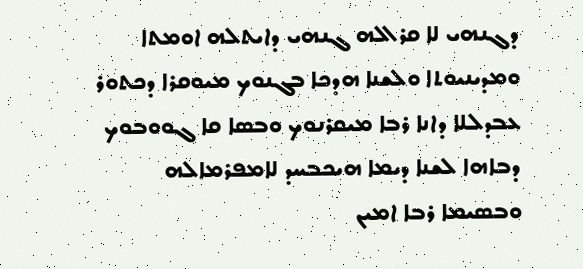ܕܓܢܗܝ ܠܐ ܩܪܐܠܗ ܓܢܗܝ ܕܐܝܬܠܗ ܐܘܡܬܐ ܘܡܕܝܢܝܘܬܐ ܘܠܫܢܐ ܗܕܟܐ ܒܓܢܘܟ ܡܝܘܩܪܐ ܕܟܬܘܪ ܥܒܕܠܠܐ ܕܐܢܐ ܪܒܐ ܡܝܩܪܢܘܟ ܘܒܤܐ ܩܐ ܓܘܘܒܘܟ ܕܒܐܗܐ ܠܫܢܐ ܕܝܡܐ ܗܝܟܒܚܕ ܠܐܡܦܪܡܐܠܗ ܘܒܤܝܡܐ ܪܒܐ ܐܡܝܢ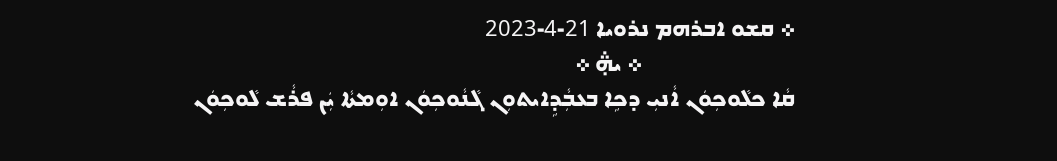܀ ܩܫܘ ܐܒܪܗܡ ܢܪܘܝܐ 21-4-2023
                            ܀ ܞ ܀
ܩܵܐ ܟܠܵܘܟܼܘܿܢ ܐܵܢܝܼ ܕܟܹܐ ܒܥܒܼܵܕܹܐܝܬܘܼܢ ܓܵܢܵܘܟܼܘܿܢ ܐܘܼܡܬܵܐ ܝܲܢ ܦܪܵܫ ܠܵܘܟܼܘܿܢ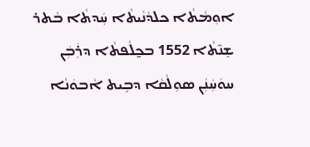ܐܘܼܡܵܬܵܐ ܟܠܕܵܢܵܝܬܵܐ ܚܲܕܬܵܐ ܒܵܬܪ ܫܸܢ̄ܬܵܐ 1552 ܒܟ̰ܠܵܦܬܵܐ ܕܪܲܒܲܢ ܚܘܿܚܲܢܲܢ ܣܘܼܠܵܩܵܐ ܕܒܹܝܬ ܐܵܒܘܿܢܵܐ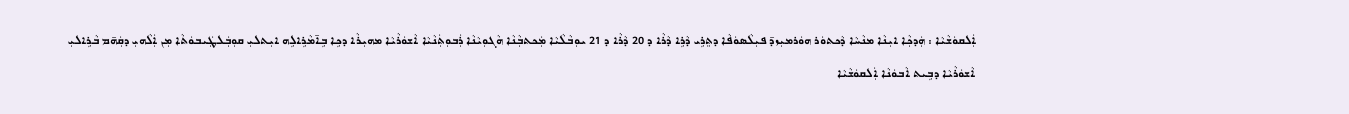ܐܲܠܩܘܿܫܵܝܵܐ : ܗܲܕܟܼܵܐ ܐܝܼܢܵܐ ܡܢܵܚܵܐ ܕܵܟܬܘܿܪ ܗܘܿܪܡܝܼܙܕ̄ ܦܝܼܠܵܤܘܿܦܵܐ ܕܬܸܪܹܝ ܕܵܪܹܐ ܕܵܪܵܐ ܕ 20 ܕܵܪܵܐ ܕ 21 ܝܘܼܒܵܠܵܝܵܐ ܡܲܟܬܒܼܵܢܵܐ ܗܵܓܘܼܝܵܢܵܐ ܪܲܒܘܼܬܲܢܵܝܵܐ ܐܵܫܘܿܪܵܝܵܐ ܡܗܝܼܪܵܐ ܕܟܹܐ ܒܹܐ̄ܡܵܪܹܐܠܹܗ ܐܝܼܬܠܝܼ ܩܘܼܒܲܠܛܲܝܒܘܿܬܵܐ ܡܼܢ ܐܲܠܵܗܝܼ ܕܩܲܗ̄ܡ ܒܵܪܹܐܠܝܼ ܐܵܫܘܿܪܵܝܵܐ ܕܒܹܝܬ ܐܵܒܘܿܢܵܐ ܐܲܠܩܘܿܫܵܝܵܐ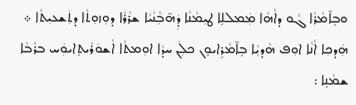ܘܒܹܐ̄ܡܵܪܵܐ ܓܵܘ ܕܐܵܗܵܐ ܡܲܡܠܠܹܐ ܛܝܼܡܵܢܵܐ ܕܲܗ̄ܒܼܵܢܵܝܵܐ ܫܪܵܪܵܐ ܕܘܼܙܘܼܬܵܐ ܕܬܲܫܥܝܼܬܵܐ ܀ ܗܲܕܟܼܐ ܐܵܢܵܐ ܐܘܼܦ ܗܵܕܝܼܵܐ ܒܹܐ̄ܡܵܪܹܐܝܘܸܢ ܟܠܲܢ ܚܕܵܐ ܐܘܼܡܬܵܐ ܐܵܫܘܿܪܵܝܬܹܐܝܘܲܚ ܒܪܵܒܵܐ ܫܡܵܢܹܐ :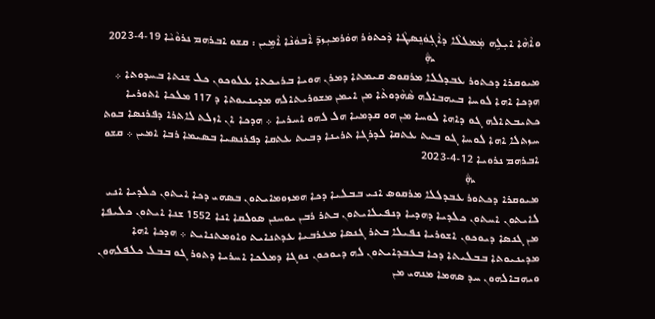ܘܐܵܗܵܐ ܐܝܼܠܹܗ ܡܲܡܠܠܵܐ ܕܐܵܓܼܘܿܢܸܤܛܵܐ ܕܵܟܬܘܿܪ ܗܘܿܪܡܝܼܙܕ̄ ܐܵܒܘܿܢܵܐ ܐܵܡܹܝܢ : ܩܫܘ ܐܒܪܗܡ ܢܪܘܵܝܵܐ 19-4-2023
                                 ܞ
ܡܝܘܩܪܐ ܕܟܬܘܪ ܥܒܕܠܠܐ ܡܪܩܘܣ ܩܝܡܬܐ ܕܡܪܢ ܗܘܝܐ ܒܪܝܟܬܐ ܥܠܘܟܘܢ ܟܠ ܫܢܬܐ ܒܚܕܘܬܐ ܀ ܗܕܟܐ ܐܗܐ ܠܘܚܐ ܒܝܗܒܐܠܗ ܣܵܗܵܕܘܬܵܐ ܡܢ ܐܝܡܢ ܡܫܘܪܝܬܐܠܗ ܡܕܝܢܝܘܬܐ ܕ 117 ܡܠܟܐ ܐܬܘܪܝܐ ܟܬܝܒܬܐܠܗ ܓܘ ܕܐܗܐ ܠܘܚܐ ܡܢ ܗܘ ܩܕܡܝܐ ܗܠ ܠܗܘ ܐܚܪܝܐ ܀ ܗܕܟܐ ܐܢ ܐܙܠܬ ܠܐܬܪܐ ܕܦܪܢܤܐ ܒܘܬ ܚܙܬܠܐ ܐܗܐ ܠܘܚܐ ܓܘ ܒܝܬ ܥܬܩܐ ܠܕܪܓܐ ܬܪܝܢܐ ܕܒܝܬ ܥܬܩܐ ܕܦܪܢܤܝܐ ܒܣܝܡܐ ܪܒܐ ܐܡܝܢ ܀ ܩܫܘ ܐܒܪܗܡ ܢܪܘܝܐ 12-4-2023
                    ܞ
ܡܝܘܩܪܐ ܕܟܬܘܪ ܥܒܕܠܠܐ ܡܪܩܘܤ ܐܢܝ ܒܒܠܝܐ ܕܟܐ ܗܡܙܘܡܐܝܬܘܢ ܒܤܗܝ ܕܟܐ ܐܝܬܘܢ ܟܠܕܝܐ ܐܢܝ ܠܐܝܬܘܢ ܐܚܬܘܢ ܟܠܕܝܐ ܕܗܕܝܐ ܕܢܦܝܠܐܝܬܘܢ ܒܬܪ ܪܒܢ ܝܘܚܢܢ ܤܘܠܩܐ ܐܢܐ 1552 ܫܢܐ ܐܝܬܘܢ ܟܠܝܦܐ ܡܢ ܓܢܣܐ ܕܝܘܟܘܢ ܐܫܘܪܝܐ ܢܦܝܠܐ ܒܬܪ ܓܢܤܐ ܡܥܪܒܝܐ ܥܕܬܢܐܝܬ ܘܐܘܡܬܢܐܝܬ ܀ ܗܕܟܐ ܐܗܐ ܡܕܝܢܝܘܬܐ ܒܒܠܝܬܐ ܕܟܐ ܒܥܒܕܐܝܬܘܢ ܠܗ ܕܝܘܟܘܢ ܢܘܓܐ ܕܡܠܟܐ ܐܚܪܝܐ ܕܬܘܪ ܓܘ ܒܒܠ ܟܠܦܠܗܘܢ ܘܝܗܒܐܠܗܘܢ ܚܕ ܤܗܡܐ ܡܢܗܝ ܡܢ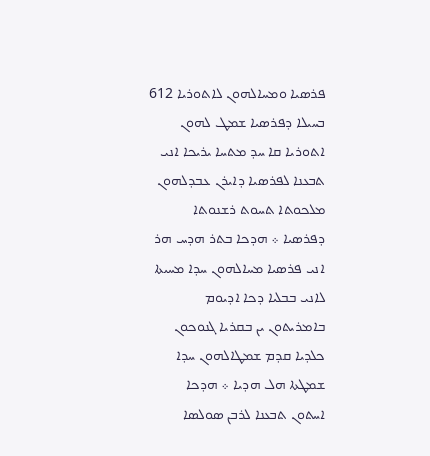ܦܪܣܝܐ ܘܡܚܐܠܗܘܢ ܠܐܬܘܪܝܐ 612 ܒܚܝܠܐ ܕܦܪܣܝܐ ܫܡܛ ܠܗܘܢ ܐܬܘܪܝܐ ܩܐ ܚܕ ܡܬܚܐ ܝܪܝܟܐ ܐܢܝ ܬܒܥܢܐ ܠܦܪܣܝܐ ܕܐܝܪܢ ܥܒܕܠܗܘܢ ܡܠܟܘܬܐ ܬܚܘܬ ܪܫܢܘܬܐ ܕܦܪܣܝܐ ܀ ܗܕܟܐ ܒܬܪ ܗܕܚ ܗܪ ܐܢܝ ܦܪܣܝܐ ܡܚܐܠܗܘܢ ܚܕܐ ܡܚܝܬܐ ܠܐܢܝ ܒܒܠܝܐ ܕܟܐ ܐܕܝܘܡ ܒܐܡܪܝܬܘܢ ܝܢ ܒܩܪܝܐ ܓܢܘܟܘܢ ܟܠܕܝܐ ܩܕܡ ܫܡܛܐܠܗܘܢ ܚܕܐ ܫܡܛܬܐ ܗܠ ܗܕܝܐ ܀ ܗܕܟܐ ܐܚܬܘܢ ܬܒܥܢܐ ܠܪܒܢ ܤܘܠܤܐ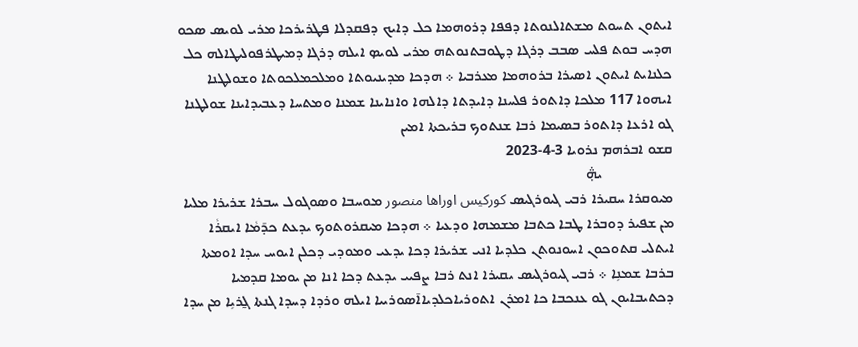ܐܝܬܘܢ ܬܚܘܬ ܡܫܬܐܠܢܘܬܐ ܕܦܦܐ ܕܪܘܗܡܐ ܟܠ ܕܐܝܟ ܕܦܩܕܠܐ ܦܛܪܝܪܟܐ ܡܪܝ ܠܘܝܣ ܤܟܘ ܗܕܚ ܒܘܬ ܦܠܚ ܤܒܒ ܕܪܓܐ ܕܛܘܒܬܢܘܬܗ ܡܪܝ ܠܘܝܤ ܐܝܠܗ ܕܪܓܐ ܕܡܝܛܪܦܘܠܝܛܐܠܗ ܟܠ ܟܠܢܐܝܬ ܐܝܬܘܢ ܐܣܝܪܐ ܒܪܘܗܡܐ ܡܥܪܒܝܐ ܀ ܗܕܟܐ ܡܕܝܢܝܘܬܐ ܘܡܠܟܡܠܟܘܬܐ ܘܫܘܠܛܢܐ ܐܝܗܘܐ 117 ܡܠܟܐ ܕܐܬܘܪ ܦܠܚܢܐ ܕܐܝܕܬܐ ܕܐܠܗܐ ܘܐܢܐܝܢܐ ܫܡܢܐ ܘܡܬܚܐ ܕܥܒܝܕܐܝܢܐ ܫܘܠܛܢܐ ܓܘ ܐܪܥܐ ܕܐܬܘܪ ܒܤܝܡܐ ܪܒܐ ܫܢܬܘܟ ܒܪܝܟܬܐ ܐܡܝܢ
ܩܫܘ ܐܒܪܗܡ ܢܪܘܝܐ 3-4-2023
                    ܞ
ܡܝܘܩܪܐ ܚܩܝܪܐ ܪܒܝ ܓܝܘܪܓܝܣ كوركيس اوراها منصور ܡܘܚܒܐ ܘܣܘܓܘܠ ܚܒܪܐ ܫܪܝܪܐ ܡܠܝܐ ܡܢ ܫܦܝܪ ܕܘܒܪܐ ܛܒܐ ܟܬܒܐ ܡܫܡܗܐ ܘܕܥܝܐ ܀ ܗܕܟܐ ܡܝܩܪܘܬܘܟ ܝܕܥܬ ܟܕ̄ܡܵܐ ܐܝܩܪܵܐ ܐܝܬܠܝ ܩܬܘܟܘܢ ܐܚܘܢܘܬܢ ܟܠܕܝܐ ܐܢܝ ܫܪܝܪܐ ܕܟܐ ܝܕܥܝ ܘܡܘܕܝ ܕܟܠܢ ܐܝܘܚ ܚܕܐ ܐܘܡܬܐ ܒܪܒܐ ܫܡܢܹܐ ܀ ܪܒܝ ܓܝܘܪܓܝܣ ܝܩܝܪܐ ܐܢܬ ܪܒܐ ܨܦܝܝ ܝܕܥܬ ܕܟܐ ܐܢܐ ܡܢ ܝܘܡܐ ܩܕܡܝܐ ܕܟܬܝܒܐܝܘܢ ܓܘ ܥܢܟܒܐ ܟܐ ܐܡܪܢ ܐܬܘܪܝܐܟܠܕܝܐܐ̄ܣܘܪܝܝܐ ܐܝܠܗ ܘܪܕܐ ܕܚܕܐ ܓܢܬܐ ܓ̰ܪܝܹܐ ܡܢ ܚܕܐ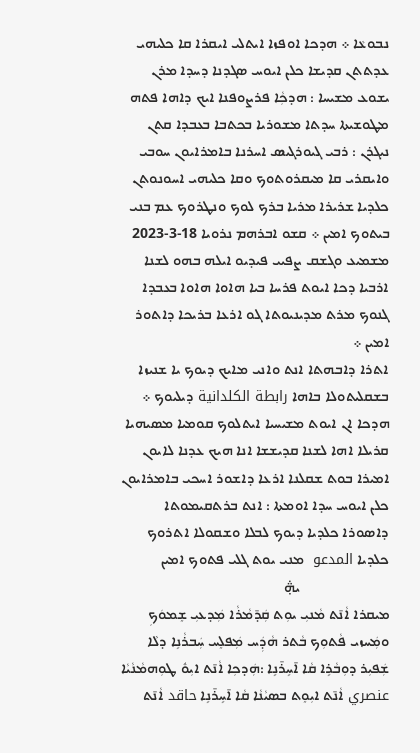ܢܒܘܥܵܐ ܀ ܗܕܟܐ ܐܘܦܙܐ ܐܝܬܠܝ ܐܝܩܪܐ ܩܐ ܟܠܝܗܝ ܥܕܬܬܢ ܩܕܝܫܐ ܟܠܢ ܐܝܘܚ ܣܓܕܢܐ ܕܚܕܐ ܡܪܢ ܝܫܘܥ ܡܫܝܚܐ : ܗܕܟܼܵܐ ܦܪܨܘܦܢܐ ܐܝܟ ܕܐܗܐ ܦܬܗ ܡܛܘܫܝܬܐ ܚܕܬܐ ܡܫܘܪܝܐ ܒܟܬܒܐ ܒܥܒܕܐ ܩܬܢ ܢܝܓܪܢ : ܪܒܝ ܓܝܘܪܓܝܣ ܐܚܪܢܐ ܒܐܡܪܐܝܘܢ ܚܘܒܝ ܘܐܝܩܪܝ ܩܐ ܡܝܩܪܘܬܘܟ ܘܩܐ ܟܠܝܗܝ ܐܚܘܢܘܬܢ ܟܠܕܝܐ ܫܪܝܪܐ ܡܪܝܐ ܒܪܟ ܠܘܟ ܘܢܛܪܘܟ ܥܡ ܒܢܝ ܒܝܬܘܟ ܐܡܝܢ ܀ ܩܫܘ ܐܒܪܗܡ ܢܪܘܝܐ 18-3-2023
ܡܫܡܝܥ ܘܓܫܩ ܨܦܝܝ ܦܝܕܝܘ ܐܝܠܗ ܒܗܘ ܠܫܢܐ ܐܪܒܝܐ ܕܟܐ ܐܝܘܬ ܦܪܚܐ ܒܝܐ ܗܐܘܐ ܗܐܘܐ ܒܥܒܕܐ ܓܢܘܟ ܡܪܬ ܡܕܝܢܝܘܬܐ ܓܘ ܐܪܥܐ ܒܪܝܟܐ ܕܐܬܘܪ ܐܡܝܢ ܀
ܐܬܪܐ ܕܐܒܗܬܐ ܐܢܬ ܘܐܢܝ ܡܐܝܟ ܕܝܘܟ ܝܐ ܫܢܝܙܐ ܒܫܩܠܝܬܘܠܐ ܒܐܗܐ رابطة الكلدانية ܕܝܠܝܘܟ ܀ ܗܕܟܐ ܐܢ ܐܝܘܬ ܡܫܝܚܝܐ ܐܝܬܠܘܟ ܩܘܡܝܐ ܡܤܝܗܝܐ ܩܪܝܠܐ ܐܗܐ ܠܫܢܐ ܩܕܝܫܫܐ ܐܢܐ ܗܝܟ ܥܕܢܐ ܠܐܝܘܢ ܐܡܝܪܐ ܒܘܬ ܫܩܠܢܐ ܐܪܥܐ ܕܐܫܘܪ ܐܚܟܝ ܒܐܡܪܐܝܘܢ ܟܠܢ ܐܝܘܚ ܚܕܐ ܐܘܡܬܐ : ܐܢܬ ܒܪܬܩܝܡܘܬܐ ܕܐܣܘܪܐ ܟܠܕܝܐ ܕܝܘܟ ܠܒܠܐ ܘܫܩܘܠܐ ܐܬܪܘܟ ܟܠܕܝܐ المدعو  ܡܢܝ ܝܘܬ ܓܠܝ ܦܬܘܟ ܐܡܝܢ
                         ܞ
ܡܝܩܪܐ ܐܵܢ̄ܬ ܡܵܢܝܼ ܝܘܼܬ ܩܲܕ̄ܡܵܪܵܐ ܡܲܕܥܝܼ ܫܸܡܘܿܟܼ ܘܡܲܚܙܝ ܦܵܬܘܼܟ ܒܵܬܪ ܗܵܕܲܚ ܡܲܦܠܸܚ ܚܲܒܪܵܢܹܐ ܕܠܵܐ ܫܲܦܝܼܪ ܕܘܼܒܵܪܹܐ ܩܵܐ ܐ̄ܚܹܪ̄ܢܹܐ :ܗܲܕܟܼܐ ܐܵܢ̄ܬ ܐܝܼܘܽ ܛܘܼܗܡܵܢܵܝܵܐ عنصري ܐܵܢ̄ܬ ܐܝܼܘܸܬ ܒܤܝܵܢܵܐ ܩܵܐ ܐ̄ܚܹܪ̄ܢܹܐ حاقد ܐܵܢ̄ܬ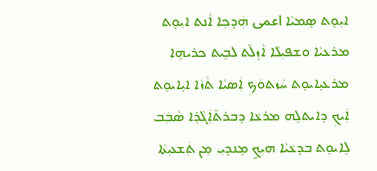ܐܝܼܘܸܬ ܤܸܡܝܵܐ اعمى ܗܲܕܟܼܐ ܐܵܢܬ ܐܝܼܘܸܬ ܡܪܥܝܵܐ ܘܫܦܝܼܠܵܐ ܐܵܙܹܠ̄ܬ ܠܒܹܝܬ ܟܪܝܗܹܐ ܡܪܥܝܹܐܝܘܸܬ ܚܵܙܬܘܿܟܼ ܐܲܤܝܵܐ ܬܵܙܵܐ ܐܝܹܐܝܘܹܬ ܐܲܝܟܼ ܕܐܝܬܠܹܗ ܡܪܥܵܐ ܕܒܪܬ̄ܐܲܓܵܪܹܐ ܤܵܒܲܒ ܠܹܐܝܘܸܬ ܒܕܥܵܝܵܐ ܗܝܼܟ̰ ܡܸܢܕܝܼ ܡܼܢ ܬܲܫܥܝܼܬܵܐ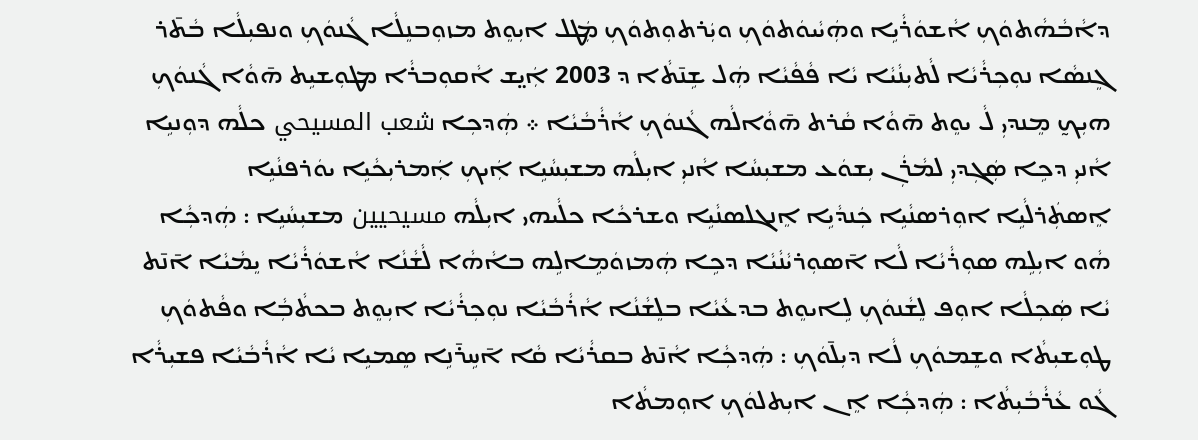ܕܐܵܒܵܗܵܬܘܿܟܼ ܐܵܫܘܿܪܵܝܹܐ ܘܗܲܝܵܝܘܿܬܘܿܟܼ ܘܝܲܪܬܘܼܬܘܿܟܼ ܡܲܛܠ ܐܝܼܘܸܬ ܡܙܘܼܒܢܸܠܵܐ ܓܵܢܘܿܟܼ ܘܢܦܝܼܠܵܐ ܒܵܬ̄ܪ ܓܸܢܤܵܐ ܢܘܼܟܼܪܵܝܵܐ ܠܵܬܝܼܢܵܝܵܐ ܝܵܐ ܦܵܦܵܝܵܐ ܗܲܠ ܫܹܢ̄ܬܵܐ ܕ 2003 ܐܲܝ̤ܫ ܐܵܩܘܼܒܪܵܐ ܡܛܘܼܫܝܹܬ ܗ̄ܘܵܐ ܓܵܢܘܿܟܼ ܗܝܼܟ̰ ܡܸܢܕܝܼ ܠܵ ܝܘܸܬ ܗ̄ܘܵܐ ܩܵܪܬ ܗ̄ܘܵܐܠܵܗ ܓܵܢܘܿܟܼ ܐܵܪܵܒܵܝܵܐ ܀ ܗܲܕܟܼܐ شعب المسيحي ܟܠܵܗ ܕܘܼܢܝܹܐ ܐܵܢܝܼ ܕܟܹܐ ܤܲܓܼܕܝܼ ܠܡܵܪܲܢ ܝܼܫܘܿܥ ܡܫܝܼܚܵܐ ܐܵܢܝܼ ܐܝܼܠܵܗ ܡܫܝܼܚܵܝܹܐ ܐܲܝܟܼ ܐܲܡܪܝܼܟܵܝܹܐ ܝܘܿܪܦܢܵܝܹܐ ܐܸܤܬܲܪܠܵܝܹܐ ܐܘܼܪܤܢܵܝܹܐ ܟܲܢܕܵܝܹܐ ܐܸܢܓܠܤܢܵܝܹܐ ܘܫܪܟܵܐ ܟܠܵܝܗܝ ܐܝܼܠܵܗ مسيحيين ܡܫܝܼܚܵܝܹܐ : ܗܲܕܟܼܵܐ ܗܵܘ ܐܝܼܠܹܗ ܣܘܼܪܵܝܵܐ ܠܵܐ ܐ̄ܤܘܼܪܝܵܢܵܝܵܐ ܕܟܹܐ ܗܲܡܙܘܿܡܹܐܠܹܗ ܒܐܵܗܵܐ ܠܵܫܵܢܵܐ ܐܵܫܘܿܪܵܝܵܐ ܝܸܡܵܝܵܐ ܐ̄ܢ̄ܬ ܝܵܐ ܤܲܟܼܠܵܐ ܐܘܼܦ ܠܸܫܵܢܘܿܟܼ ܠܹܐܝܘܸܬ ܒܕܥܵܝܵܐ ܒܠܸܫܵܢܵܐ ܐܵܪܵܒܵܝܵܐ ܢܘܼܟܼܪܵܝܵܐ ܐܝܼܘܸܬ ܒܟܬܵܒܼܵܐ ܘܦܵܬܘܿܟܼ ܛܘܼܫܝܼܬܵܐ ܘܫܸܡܘܿܟܼ ܠܵܐ ܕܝܼܠ̄ܘܿܟܼ : ܗܲܕܟܼܵܐ ܐܵܢ̄ܬ ܒܩܪܵܝܵܐ ܩܵܐ ܐ̄ܚܹܪ̄ܢܹܐ ܤܸܡܝܹܐ ܝܵܐ ܐܵܪܵܒܵܝܵܐ ܦܫܝܼܪܵܐ ܓܵܘ ܥܵܪܵܒܵܝܼܬܵܐ : ܗܲܕܟܼܵܐ ܐܸܢ ܐܝܼܬܠܘܿܟܼ ܐܘܼܡܬܵܐ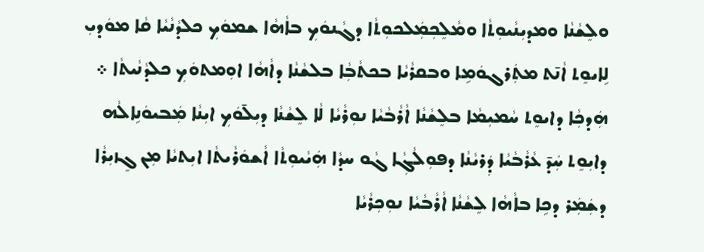ܘܠܸܫܵܢܵܐ ܘܡܕܝܼܢܵܝܘܼܬܵܐ ܘܡܵܠܸܟܼܡܲܠܟܘܼܬܵܐ ܕܓܵܢܘܿܟܼ ܒܐܵܗܵܐ ܫܡܘܿܟܼ ܟܠܕܵܢܵܝܵܐ ܩܵܐ ܡܘܿܕܝܼ ܠܹܐܝܘܸܬ ܐܵܢ̄ܬ ܡܬܲܪܓܘܿܡܹܐ ܘܒܩܪܵܝܵܐ ܒܟܬܵܒܼܵܐ ܒܠܫܵܢܵܐ ܕܐܵܗܵܐ ܐܘܼܡܬܘܿܟܼ ܟܠܕܵܢܵܝܬܵܐ ܀ ܗܲܕܟܼܵܐ ܕܐܝܘܸܬ ܚܵܡܝܼܡܵܐ ܒܠܸܫܵܢܵܐ ܐܵܪܵܒܵܝܵܐ ܢܘܼܪܵܝܵܐ ܠܵܐ ܠܸܫܵܢܵܐ ܕܝܼܠ̄ܘܿܟܼ ܐܝܼܢܵܐ ܡܲܒܝܘܿܢܹܐܠܵܗ ܕܐܝܼܘܸܬ ܚܲܕ̄ ܥܵܪܵܒܵܝܵܐ ܕܲܪܝܵܢܵܐ ܕܦܘܼܠܵܓܼܵܐ ܓܵܘ ܚܕܵܐ ܗܲܝܵܝܘܼܬܵܐ ܐܵܫܘܿܪܵܝܬܵܐ ܐܝܼܬܝܵܐ ܡܼܢ ܓܸܙܝܼܪܵܐ ܕܫܲܡܲܪ ܕܟܹܐ ܒܐܵܗܵܐ ܠܸܫܵܢܵܐ ܐܵܪܵܒܵܝܵܐ ܢܘܼܟܼܪܵܝܵܐ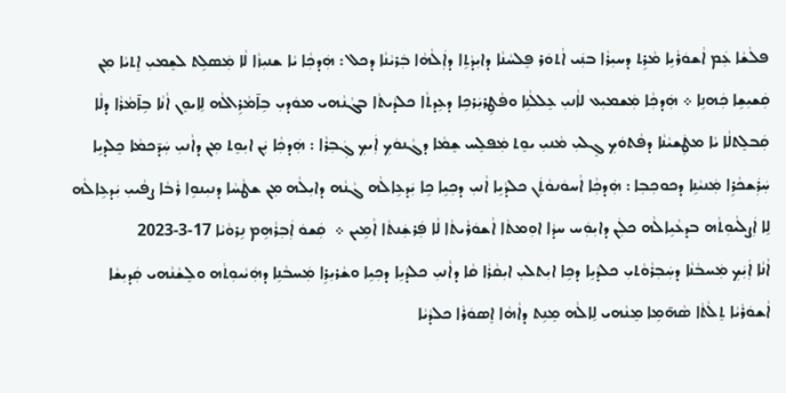ܦܠܵܫܵܐ ܥܲܡ ܐܵܫܘܿܪܵܝܹܐ ܡܵܪܹܬ ܕܚܝܼܪܵܐ ܒܢܲܝ ܐܵܬܘܿܪ ܦܸܠܚܵܢܵܐ ܕܐܝܼܕܵܬܹܐ ܕܐܲܠܵܗܵܐ ܒܲܪܝܵܢܵܐ ܕܟܠ : ܗܲܕܟܼܵܐ ܝܵܐ ܫܢܝܼܙܵܐ ܠܵܐ ܡܲܣܠܹܬ ܠܫܸܡܝܼ ܐܸܬܝܵܐ ܡܼܢ ܩܲܫܝܼܫܹܐ ܟܲܗܢܹܐ ܀ ܗܲܕܟܼܵܐ ܡܲܫܡܝܼܥ ܠܐܵܢܝܼ ܥܸܠܠܵܢܹܐ ܘܦܵܛܹܪܝܲܪܟܹܐ ܕܥܹܕܬܵܐ ܟܠܕܵܝܬܵܐ ܒܓܵܢܵܗܝ ܡܘܿܕܝܼ ܒܹܐ̄ܡܵܪܹܐܠܵܗ ܠܹܐܝܘܸܢ ܐܵܢܵܐ ܒܹܐ̄ܡܵܪܵܐ ܕܠܵܐ ܩܲܒܠܸܬܠܵܐ ܝܵܐ ܡܛܲܫܝܵܢܵܐ ܕܦܵܬܘܿܟܼ ܓܸܠܝܼ ܡܵܢܝܼ ܝܘܸܬ ܡܲܦܠܸܚ ܫܸܡܵܐ ܕܓܵܢܘܿܟܼ ܐܲܝܟܼ ܓܲܒܼܪܵܐ : ܗܲܕܟܼܵܐ ܝܲܢ ܐܝܼܘܸܬ ܡܼܢ ܕܐܵܢܝܼ ܚܲܕ̄ܟܡܵܐ ܟܸܠܕܝܹܐ ܚܲܪܲܫܟܵܪܹܐ ܡܲܢܝܵܢܹܐ ܕܟܘܟܼܒܼܐ : ܗܲܕܟܼܵܐ ܐܵܚܘܿܢܘܵܬܲܢ ܟܠܕܵܝܹܐ ܐܵܢܝܼ ܕܟܼܝܹܐ ܟܹܐ ܝܲܕܥܹܐܠܵܗ ܓܵܢܵܗ ܕܐܝܼܠܵܗ ܡܼܢ ܫܛܵܚܵܐ ܕܢܝܼܢܘܹܐ ܪܵܒܵܐ ܨܦܵܝܝܼ ܝܲܕܥܹܐܠܵܗ ܠܹܐ ܐܲܨܠܵܝܘܼܬܵܗ ܒܕܥܵܝܹܐܠܵܗ ܟܠܲܢ ܕܐܝܼܘܲܚ ܚܕܵܐ ܐܘܼܡܬܵܐ ܐܵܫܘܿܪܵܝܬܵܐ ܠܵܐ ܦܲܪܫܲܢܬܵܐ ܐܵܡܹܝܢ ܀  ܩܲܫܘܿ ܐܲܒܼܪܵܗܹܡ ܢܹܪܘܵܝܵܐ 17-3-2023
ܐܵܢܵܐ ܐܲܝܲܟܼ ܡܲܚܒܵܢܵܐ ܕܚܲܒܼܪܵܘܵܬܝܼ ܟܠܕܵܝܹܐ ܕܟܹܐ ܐܝܼܬܠܝܼ ܐܝܼܩܵܪܵܐ ܩܵܐ ܕܐܵܢܝܼ ܟܠܕܵܝܹܐ ܕܟܼܝܹܐ ܘܫܵܪܝܼܪܹܐ ܡܲܚܒܵܢܹܐ ܕܗܲܝܵܝܘܼܬܵܗ ܘܠܸܫܵܢܵܗܝ ܩܲܕܝܼܫܵܐ ܐܵܫܘܿܪܵܝܵܐ ܬܸܠܵܬܵܐ ܤܵܗ̄ܡܹܐ ܡܸܢܵܗܝ ܠܹܐܠܵܗ ܡܸܢܹܬ ܕܐܵܗܵܐ ܐܸܤܘܿܪܵܐ ܟܠܕܵܝܵܐ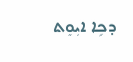ܕܟܹܐ ܐܝܼܘܸܬ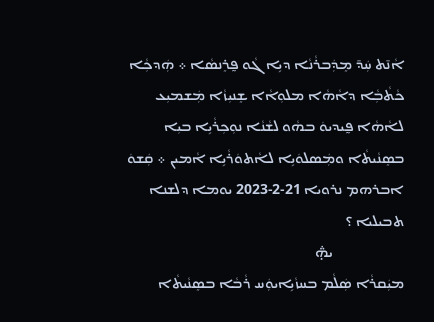ܐܵܢ̄ܬ ܚܲܕ̄ ܡܸܕܲܒܪܵܢܵܐ ܕܝܹܐ ܓܵܘ ܦ̰ܪܸܢܤܵܐ ܀ ܗܲܕܟܼܵܐ ܟܵܬܵܒܼܵܐ ܕܐܵܗܵܐ ܡܠܘܼܐܵܐ ܫܸܢܝܼܙܵܐ ܡܲܫܡܝܼܥ ܠܐܵܗܵܐ ܦ̰ܝܕܝܘܿ ܒܗܵܘ ܠܫܵܢܵܐ ܢܘܼܟܼܪܵܝܹܐ ܒܝܼܐ ܒܤܸܢܵܝܬܵܐ ܘܡܲܤܠܘܿܝܹܐ ܠܐܵܬܘܿܪܵܝܹܐ ܐܵܡܝܢ ܀ ܩܲܫܘܿ ܐܒܪܗܡ ܢܪܘܝܐ 21-2-2023 ܝܘܡܐ ܕܠܫܢܐ ܬܒܝܠܝܐ ؟
                    ܞ
ܡܝܲܩܪܵܐ ܤܲܠܵܡ ܒܚܙܵܝܹܐܝܘܲܚ ܪܵܒܵܐ ܒܤܸܢܵܝܬܵܐ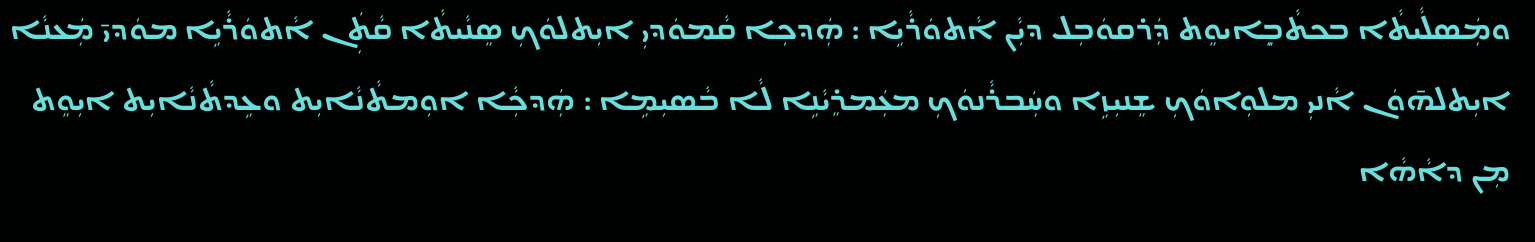ܘܡܲܤܠܵܝܬܵܐ ܒܟܬܵܒܼܸܐܝܘܸܬ ܕܲܪܩܘܿܒܼܠ ܕܝܼܵܢ ܐܵܬܘܿܪܵܝܹܐ : ܗܲܕܟܼܐ ܩܵܡܘܿܕܝܼ ܐܝܼܬܠܘܿܟܼ ܤܸܢܵܝܬܵܐ ܩܵܬܲܢ ܐܵܬܘܿܪܵܝܹܐ ܡܘܿܕܝ̄ ܡܲܥܢܵܐ ܐܝܼܬܠܗ̄ܘܿܢ ܐܵܢܝܼ ܡܠܘܼܐܘܿܟܼ ܫܸܢܝܼܙܹܐ ܘܚܲܒܪܵܢܘܿܟܼ ܡܥܲܡܪܸܝܵܢܹܐ ܠܵܐ ܒܵܤܝܼܡܹܐ : ܗܲܕܟܼܵܐ ܐܘܼܡܬܵܢܵܐܝܼܬ ܘܥܹܕܬܵܢܵܐܝܼܬ ܐܝܼܘܸܬ ܡܼܢ ܕܐܵܗܵܐ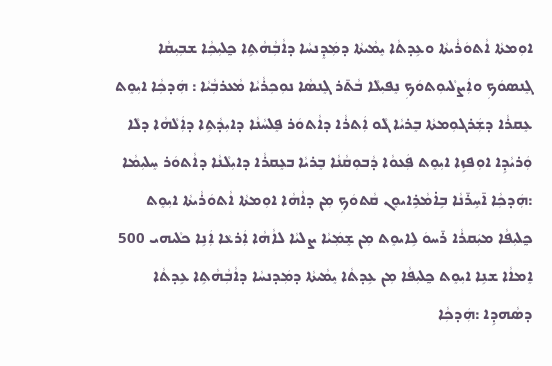ܐܘܼܡܬܵܐ ܐܵܬܘܿܪܵܝܬܵܐ ܘܥܹܕܬܵܐ ܝܸܡܵܝܬܵܐ ܕܡܲܕܸܢܚܵܐ ܕܐܵܒܼܵܗܵܬܹܐ ܟ̰ܠܝܼܟܼܵܐ ܫܒܼܝܼܩܵܐ ܓܸܢܤܘܿܟܼ ܘܐܲܨܠܵܝܘܼܬܘܿܟܼ ܢܸܦܝܼܠܵܐ ܒܵܬ̄ܪ ܓܸܢܤܵܐ ܢܘܼܟܼܪܵܝܵܐ ܡܵܥܪܒܼܵܝܵܐ : ܗܲܕܟܼܵܐ ܐܝܼܘܸܬ ܥܸܩܪܵܐ ܕܫܲܪܓܘܼܡܬܵܐ ܒܸܪܝܵܐ ܓܵܘ ܐܲܬܪܵܐ ܕܐܵܬܘܿܪ ܦܸܠܚܵܢܵܐ ܕܐܝܼܕܵܬܹܐ ܕܐܲܠܵܗܵܐ ܕܠܵܐ ܘܲܪܝܵܕܹܐ ܐܘܼܦܙܹܐ ܐܝܼܘܸܬ ܦܲܥܘܵܐ ܕܵܒܘܼܩܵܢܵܐ ܒܸܪܝܵܐ ܒܥܸܩܪܵܐ ܕܐܝܼܠܵܢܵܐ ܕܐܵܬܘܿܪ ܚܸܠܝܼܡܵܐ :ܗܲܕܟܼܵܐ ܐ̄ܚܹܪ̄ܢܵܐ ܒܹܐ̇ܡܵܪܹܐܝܘܸܢ ܩܵܬܘܿܟܼ ܡܼܢ ܕܐܵܗܵܐ ܐܘܼܡܬܵܐ ܐܵܬܘܿܪܵܝܬܵܐ ܐܝܼܘܸܬ ܟ̰ܠܝܼܦܵܐ ܡܝܲܩܪܵܐ ܪ̄ܚܘܿ ܠܹܐܝܘܸܬ ܡܼܢ ܫܸܡܲܝܵܐ ܨܠܝܵܐ ܠܐܵܗܵܐ ܐܲܪܥܵܐ ܐܲܢܹܐ ܟܠܵܝܗܝ 500 ܐܸܡܐܵܐ ܫܢܹܐ ܐܝܼܘܸܬ ܟ̰ܠܝܼܦܵܐ ܡܼܢ ܥܹܕܬܵܐ ܝܸܡܵܝܬܵܐ ܕܡܲܕܢܚܵܐ ܕܐܵܒܼܵܗܵܬܹܐ ܥܹܕܬܵܐ ܕܤܵܗܕܹܐ :ܗܲܕܟܼܵܐ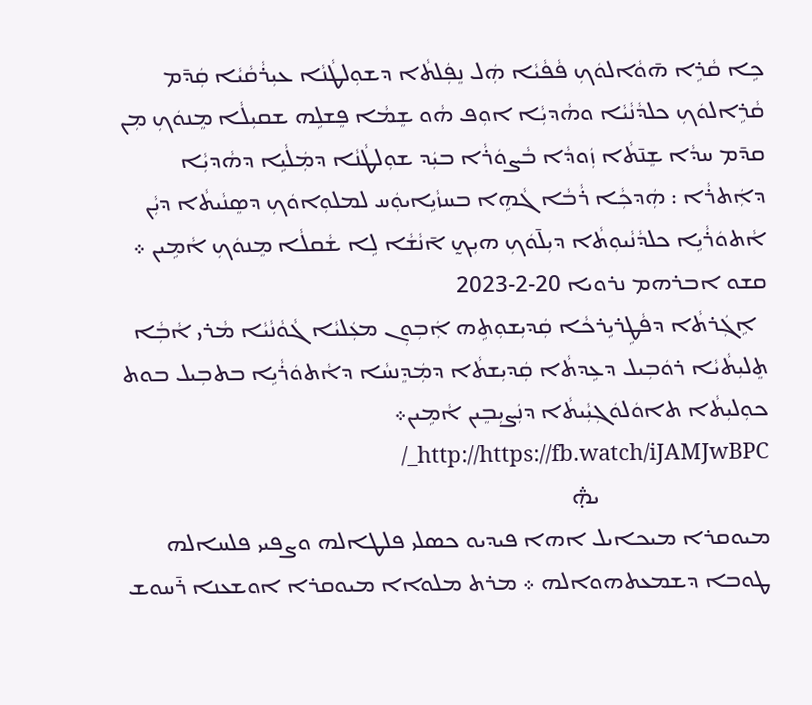ܟܹܐ ܩܵܪܹܐ ܗ̄ܘܵܐܠܘܿܟܼ ܦܵܦܵܝܵܐ ܗܲܠ ܢܸܦܲܠܬܵܐ ܕܫܘܼܠܛܵܢܵܐ ܥܝܼܪܵܩܵܝܵܐ ܩܲܕ̄ܡ ܩܵܪܹܐܠܘܿܟܼ ܟܠܕܵܢܵܝܵܐ ܘܗܵܕܝܼܵܐ ܐܘܼܦ ܗܵܘ ܫܸܡܵܐ ܦܸܫܠܹܗ ܫܩܝܼܠܵܐ ܡܸܢܘܿܟܼ ܡܼܢ ܩܕ̄ܡ ܚܕܵܐ ܫܸܢ̄ܬܵܐ ܙܲܘܕܵܐ ܒܵܨܘܿܪܵܐ ܒܝܲܕ ܫܘܼܠܛܵܢܵܐ ܕܡܲܠܵܝܹܐ ܕܗܵܕܝܼܵܐ ܕܐܲܬܪܵܐ : ܗܲܕܟܼܵܐ ܪܵܒܵܐ ܓܵܗܹܐ ܒܚܙܵܝܹܐܝܘܲܚ ܠܡܠܘܼܐܘܿܟܼ ܕܣܸܢܵܝܬܵܐ ܕܝܼܵܢ ܐܵܬܘܿܪܵܝܹܐ ܟܠܕܵܢܵܝܘܼܬܵܐ ܕܝܼܠ̄ܘܿܟܼ ܗܝܼܟ̰ ܐ̄ܢܵܫܵܐ ܠܹܐ ܫܵܩܠܵܐ ܡܸܢܘܿܟܼ ܐܵܡܹܝܢ ܀ ܩܫܘ ܐܒܪܗܡ ܢܪܘܝܐ 20-2-2023
  ܐܹܓܲܪܬܵܐ ܕܦܵܛܹܪܝܹܪܟܵܐ ܩܲܕܝܼܫܘܼܬܹܗ ܐܲܒܼܘܼܢ ܡܥܲܠܝܵܐ ܓܵܘܵܢܵܝܵܐ ܡܵܪܝ ܐܵܒܼܵܐ ܬܸܠܝܼܬܵܝܵܐ ܪܘܿܒܼܝܠ ܕܥܹܕܬܵܐ ܩܲܕܝܼܫܬܵܐ ܕܡܲܕܸܢܚܵܐ ܕܐܵܬܘܿܪܵܝܹܐ ܒܬܒܼܝܠ ܒܘܬ ܟܘܼܠܝܼܬܵܐ ܬܐܘܿܠܘܿܓܼܝܼܵܝܬܵܐ ܕܢܲܨܝܼܒܸܝܢ ܐܵܡܹܝܢ܀      http://https://fb.watch/iJAMJwBPC_/
                              ܞ
ܡܝܘܩܪܐ ܡܝܟܐܝܠ ܐܗܐ ܦܝܕܝܘ ܟܤܠܝ ܦܠܛܐܠܗ ܘܨܦܝܝ ܦܠܚܐܠܗ ܛܘܒܐ ܕܫܡܥܬܗܘܐܠܗ ܀ ܡܪܬ ܡܠܘܐܐ ܡܝܘܩܪܐ ܐܘܫܥܢܐ ܪ̄ܚܘܫ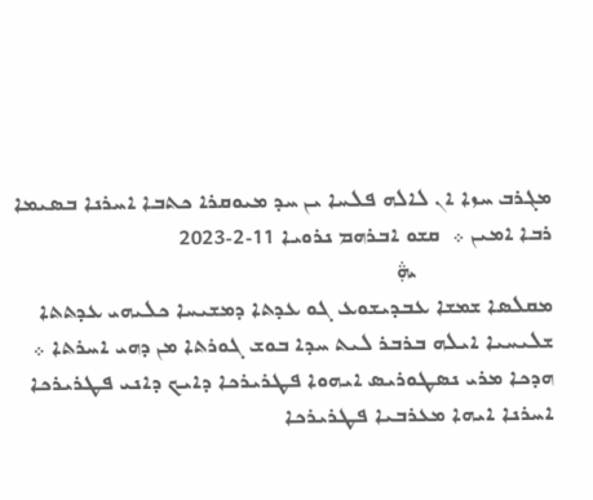ܡܓܪܒ ܚܙܐ ܐܢ ܠܐܠܗ ܦܠܚܐ ܝܢ ܚܕ ܡܝܘܩܪܐ ܟܬܒܐ ܐܚܪܢܐ ܒܤܝܡܐ ܪܒܐ ܐܡܝܢ ܀  ܩܫܘ ܐܒܪܗܡ ܢܪܘܝܐ 11-2-2023
                       ܞ
ܡܩܠܤܐ ܫܡܫܐ ܥܒܕܝܫܘܥ ܓܘ ܥܕܬܐ ܕܡܫܝܚܐ ܟܠܝܗܝ ܥܕܬܬܐ ܫܠܝܚܝܐ ܐܝܠܗ ܒܪܒܪ ܠܝܬ ܚܕܐ ܒܘܫ ܓܘܪܬܐ ܡܢ ܕܗܝ ܐܚܪܬܐ ܀ ܗܕܟܐ ܡܪܝ ܢܤܛܘܪܝܤ ܐܝܗܘܐ ܦܛܪܝܪܟܐ ܕܐܝܟ ܕܐܢܝ ܦܛܪܝܪܟܐ ܐܚܪܢܐ ܐܝܗܐ ܡܥܪܒܝܐ ܦܛܪܝܪܟܐ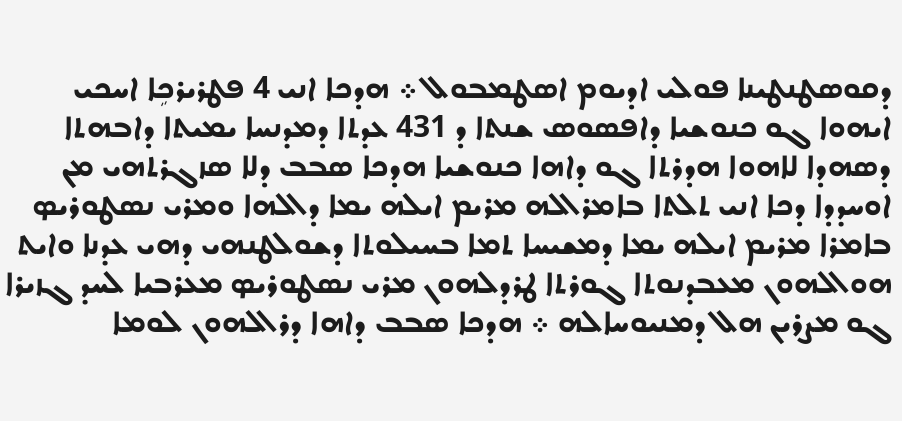ܕܩܘܣܛܢܛܝܢܐ ܦܘܠܝ ܐܕܝܘܡ ܐܣܛܡܒܘܠ ܀ ܗܕܟܐ ܐܢܝ 4 ܦܛܪܝܪܟܹܐ ܐܚܟܝ ܐܝܗܘܐ ܓܘ ܟܢܘܫܝܐ ܕܐܦܣܘܣ ܫܢܬܐ ܕ 431 ܥܕܬܐ ܕܡܕܢܚܐ ܝܡܝܬܐ ܕܐܒܗܬܐ ܕܤܗܕܐ ܠܐܗܘܐ ܗܕܪܬܐ ܓܘ ܕܐܗܐ ܟܢܘܫܝܐ ܗܕܟܐ ܤܒܒ ܕܠܐ ܤܙܓܪܬܗܝ ܡܢ ܐܘܚܕܕܐ ܕܟܐ ܐܢܝ ܬܠܬܐ ܒܐܡܪܐܠܗ ܡܪܝܡ ܐܝܠܗ ܝܡܐ ܕܐܠܗܐ ܘܡܪܝ ܢܤܛܘܪܝܤ ܒܐܡܪܐ ܡܪܝܡ ܐܝܠܗ ܝܡܐ ܕܡܫܝܚܐ ܬܡܐ ܒܚܝܠܘܬܐ ܕܫܘܠܛܢܗܝ ܕܗܝ ܥܕܢܐ ܘܐܝܬ ܗܘܐܠܗܘܢ ܡܥܒܕܢܘܬܐ ܓܘܪܬܐ ܛܪܕܠܗܘܢ ܡܪܝ ܢܤܛܘܪܝܤ ܡܥܪܒܝܐ ܠܚܕ ܓܙܝܪܐ ܓܘ ܡܨܪܝܢ ܗܠ ܕܡܢܝܘܚܐܠܗ ܀ ܗܕܟܐ ܤܒܒ ܕܐܗܐ ܕܪܐܠܗܘܢ ܠܘܡܐ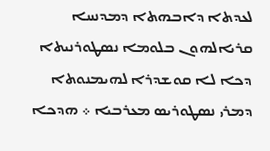ܠܥܕܬܐ ܕܐܒܗܬܐ ܕܡܕܢܚܐ ܩܪܝܐܠܗܘܢ ܒܠܘܡܐ ܢܤܛܘܪܢܝܬܐ ܕܟܐ ܠܐ ܩܘܫܕܪܐ ܠܗܝܡܢܘܬܐ ܕܡܪܝ ܢܤܛܘܪܝܤ ܡܥܪܒܝܐ ܀ ܗܕܟܐ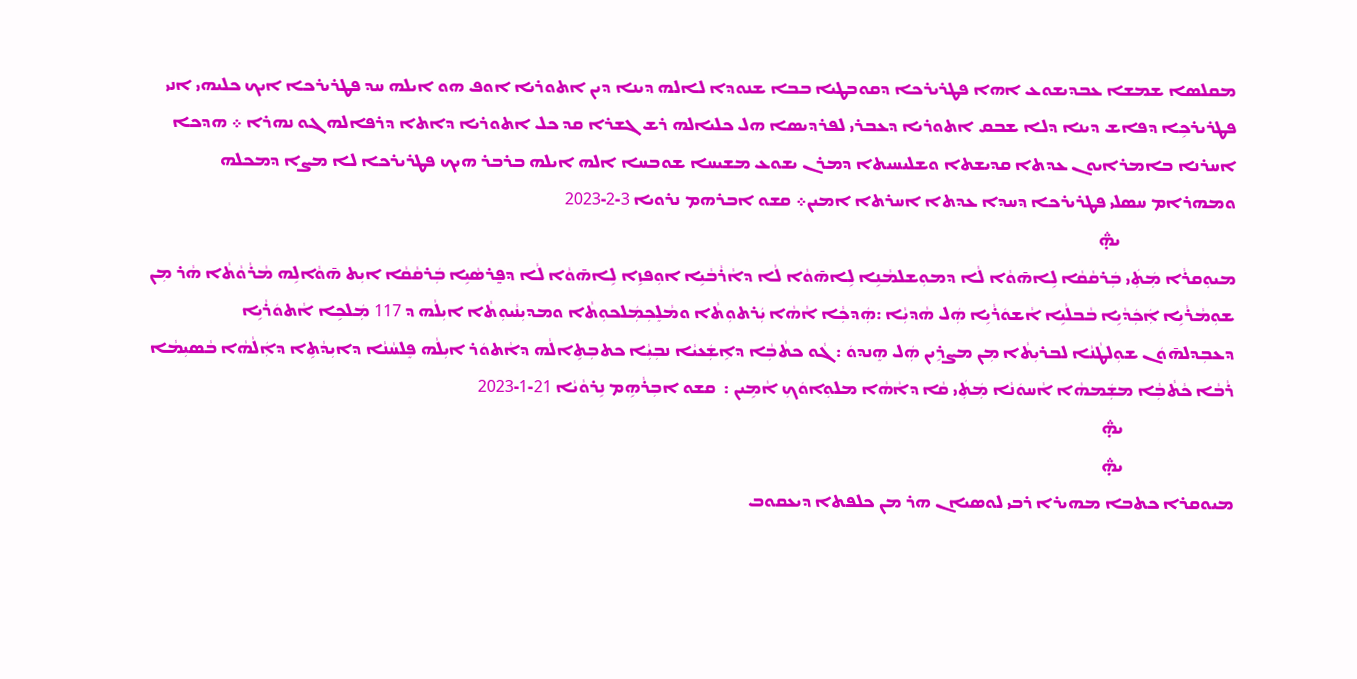ܡܩܠܤܐ ܫܡܫܐ ܥܒܕܝܫܘܥ ܐܗܐ ܦܛܪܝܪܟܐ ܕܩܘܒܛܝܐ ܒܒܐ ܫܢܘܕܐ ܠܐܠܗ ܕܝܢܐ ܕܝܢ ܐܬܘܪܝܐ ܐܘܦ ܗܘ ܐܝܠܗ ܚܕ ܦܛܪܝܪܟܐ ܐܝܟ ܟܠܝܗܝ ܐܢܝ ܦܛܪܝܪܟܹܐ ܕܦܐܫ ܕܝܢܐ ܕܠܐ ܫܒܩ ܐܬܘܪܝܐ ܕܥܒܪܝ ܠܦܪܕܝܣܐ ܗܠ ܟܠܝܐܠܗ ܪܫ ܓܫܪܐ ܩܕ ܟܠ ܐܬܘܪܝܐ ܕܐܬܐ ܕܪܦܐܠܗ ܓܘ ܢܗܪܐ ܀ ܗܕܟܐ ܐܚܪܢܐ ܒܐܡܪܐܝܘܢ ܥܕܬܐ ܩܕܝܫܬܐ ܘܫܠܝܚܝܬܐ ܕܡܪܢ ܝܫܘܥ ܡܫܝܚܐ ܫܘܒܚܐ ܐܠܗ ܐܝܠܗ ܒܪܒܪ ܗܝܟ ܦܛܪܝܪܟܐ ܠܐ ܡܨܐ ܕܡܟܠܗ ܘܡܗܪܐܡ ܚܤܠܝ ܦܛܪܝܪܟܐ ܕܚܕܐ ܥܕܬܐ ܐܚܪܬܐ ܐܡܝܢ܀ ܩܫܘ ܐܒܪܗܡ ܢܪܘܝܐ 3-2-2023
                             ܞ
ܡܝܘܼܩܪܵܐ ܡܲܬܲܝ ܒܲܪܩܵܩܵܐ ܠܹܐܗ̄ܘܵܐ ܠܵܐ ܕܡܘܼܫܠܡܵܢܹܐ ܠܹܐܗ̄ܘܵܐ ܠܵܐ ܕܐܵܪܵܒܵܝܹܐ ܐܘܼܦܙܹܐ ܠܹܐܗ̄ܘܵܐ ܠܵܐ ܕܦ̰ܪܣܵܝܹܐ ܒܲܪܩܵܩܵܐ ܐܝܼܬ ܗ̄ܘܵܐܠܹܗ ܡܵܪܵܘܵܬܵܐ ܗܵܪ ܡܼܢ ܫܘܼܡܵܪܵܝܹܐ ܐܲܟܲܕܵܝܹܐ ܒܵܒܠܵܝܹܐ ܐܵܫܘܿܪܵܝܹܐ ܗܲܠ ܗܵܕܝܼܵܐ :ܗܲܕܟܼܵܐ ܐܵܗܵܐ ܝܲܪܬܘܼܬܵܐ ܘܡܵܠܸܟܼܡܲܠܟܘܼܬܵܐ ܘܡܕܝܼܢܵܝܘܼܬܵܐ ܐܝܼܠܵܗ ܕ 117 ܡܲܠܟܹܐ ܐܵܬܘܿܪܵܝܹܐ ܕܥܒܼܕܠܗ̄ܘܿܢ ܫܘܼܠܛܵܢܵܐ ܠܒܪܝܼܬܵܐ ܡܼܢ ܡܨܪܹܝܢ ܗܲܠ ܗܸܢܕܘܿ : ܓܵܘ ܟܬܵܒܼܵܐ ܕܐܹܫܲܥܝܵܐ ܢܒܼܝܼܵܐ ܟܬܒܼܬܹܐܠܵܗ ܕܐܵܬܘܿܪ ܐܝܼܠܵܗ ܦܸܠܚܵܢܵܐ ܕܐܝܼܕܵܬܹܐ ܕܐܲܠܵܗܵܐ ܒܵܤܝܼܡܵܐ ܪܵܒܵܐ ܟܵܬܵܒܼܵܐ ܡܫܲܡܗܵܐ ܐܵܚܘܿܢܵܐ ܡܲܬܲܝ ܩܵܐ ܕܐܵܗܵܐ ܡܠܘܼܐܘܿܟܼ ܐܵܡܹܝܢ :  ܩܫܘ ܐܒܼܪܵܗܹܡ ܢܹܪܘܵܝܵܐ 21-1-2023
                            ܞ
                            ܞ
ܡܝܘܩܪܐ ܟܬܒܐ ܡܗܝܪܐ ܪܒܝ ܠܘܤܝܐܢ ܗܪ ܡܢ ܟܠܦܬܐ ܕܝܥܩܘܒ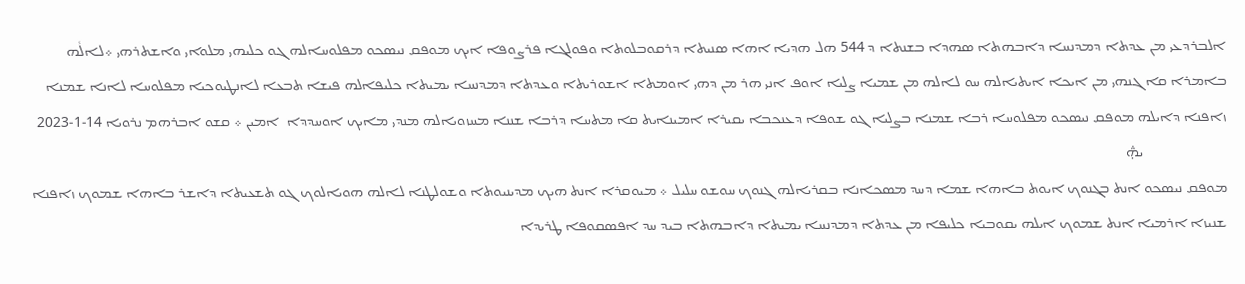ܐܠܒܪܕܥܝ ܡܢ ܥܕܬܐ ܕܡܕܢܚܐ ܕܐܒܗܬܐ ܣܗܕܐ ܒܫܢܬܐ ܕ 544 ܗܠ ܗܕܝܐ ܐܗܐ ܤܢܝܬܐ ܕܪܩܘܒܠܘܬܐ ܘܦܘܠܓܐ ܦܪܨܘܦܐ ܐܝܟ ܡܘܦܩ ܢܝܣܟܘ ܡܦܠܘܚܐܠܗ ܓܘ ܟܠܝܗܝ ܡܠܘܐܝ ܘܐܫܬܪܗܝ ܀ܠܐܠܵܗ ܒܐܡܪܐ ܩܐ ܓܢܗܝ ܡܢ ܐܝܟܐ ܐܝܬܝܐܠܗ ܚܘ ܠܐܠܗ ܡܢ ܫܡܝܐ ܨܠܝܐ ܐܘܦ ܐܢܝ ܗܪ ܡܢ ܕܗܝ ܐܘܡܬܐ ܐܫܘܪܝܬܐ ܘܥܕܬܐ ܕܡܕܢܚܐ ܝܡܝܬܐ ܟܠܝܦܐܠܗ ܦܝܫܐ ܬܒܥܐ ܠܐܢܛܝܘܟܝܐ ܡܦܠܘܚܐ ܠܐܢܐ ܫܡܢܐ ܙܐܦܢܐ ܕܐܝܠܗ ܡܘܦܩ ܢܝܣܟܘ ܡܦܠܘܚܐ ܪܒܐ ܫܡܢܐ ܒܨܠܝܐ ܓܘ ܫܘܦܐ ܕܥܢܟܒܐ ܝܩܝܪܐ ܐܡܝܢܐܝܬ ܩܐ ܡܬܚܐ ܕܪܒܐ ܫܢܢܐ ܡܚܙܘܝܐܠܗ ܡܢܕܝ ܡܐܝܟ ܐܘܚܕܕܐ  ܐܡܝܢ ܀ ܩܫܘ ܐܒܪܗܡ ܢܪܘܝܐ 14-1-2023
                       ܞ
ܡܘܦܩ ܢܝܣܟܘ ܐܢܬ ܒܓܢܘܟ ܐܝܘܬ ܒܐܗܐ ܫܡܐ ܕܚܕ ܡܤܟܐܢܐ ܒܩܪܝܐܠܗ ܓܢܘܟ ܚܘܫܘ ܚܠܝܠ ܀ ܡܝܘܩܪܐ ܐܢܬ ܗܝܟ ܡܕܝܢܝܘܬܐ ܘܫܘܠܛܢܐ ܠܐܠܗ ܗܘܝܐܠܘܟ ܓܘ ܬܫܥܝܬܐ ܕܐܫܪ ܒܐܗܐ ܫܡܘܟ ܙܐܦܢܐ ܫܢܝܙܐ ܐܪܡܝܐ ܐܢܬ ܫܡܘܟ ܐܝܠܗ ܝܩܘܒܝܐ ܟܠܝܦܐ ܡܢ ܥܕܬܐ ܕܡܕܢܚܐ ܝܡܝܬܐ ܕܐܒܗܬܐ ܒܝܕ ܚܕ ܐܦܣܩܘܦܐ ܛܪܝܕܐ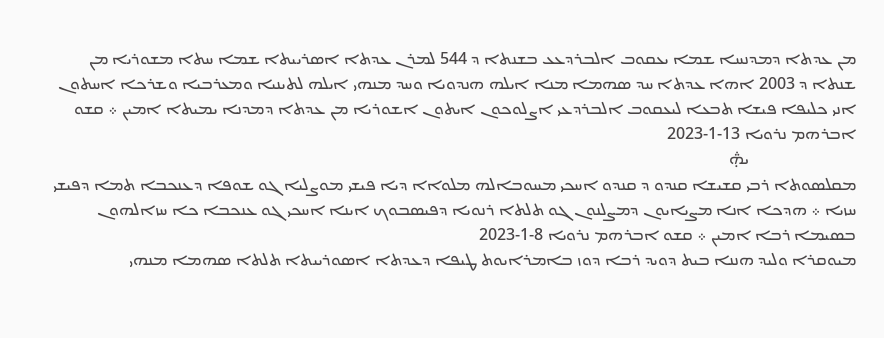ܡܢ ܥܕܬܐ ܕܡܕܢܚܐ ܫܡܐ ܝܥܩܘܒ ܐܠܒܪܕܥܥ ܒܫܢܬܐ ܕ 544 ܠܡܪܢ ܥܕܬܐ ܐܤܪܝܝܬܐ ܫܡܐ ܚܬܐ ܡܫܘܪܝܐ ܡܢ ܫܢܬܐ ܕ 2003 ܐܗܐ ܥܕܬܐ ܚܕ ܤܗܡܐ ܡܢܐ ܐܝܠܗ ܗܢܕܘܝܐ ܘܚܕ ܡܢܗܝ ܐܝܠܗ ܠܬܝܢܝܐ ܘܡܥܪܒܝܐ ܘܫܪܟܐ ܐܚܬܘܢ ܐܢܝ ܟܠܝܦܐ ܦܝܫܐ ܬܒܥܐ ܠܝܥܩܘܒ ܐܠܒܪܕܥܝ ܐܨܠܘܟܘܢ ܐܝܬܘܢ ܐܫܘܪܝܐ ܡܢ ܥܕܬܐ ܕܡܕܢܐ ܝܡܝܬܐ ܐܡܝܢ ܀ ܩܫܘ ܐܒܪܗܡ ܢܪܘܝܐ 13-1-2023
                          ܞ
ܡܩܠܣܘܬܐ ܪܒܝ ܩܫܝܫܐ ܩܢܕܘ ܕ ܩܢܕܘ ܐܚܟܝ ܡܚܘܒܐܠܗ ܡܠܘܐܐ ܕܝܐ ܦܝܫܝ ܡܘܨܠܝܐ ܓܘ ܫܘܦܐ ܕܥܢܟܒܐ ܬܡܐ ܕܦܝܫܝ ܚܙܝܐ ܀ ܗܕܟܐ ܐܢܐ ܡܨܝܐܝܘܢ ܕܡܨܠܢܘܢ ܓܘ ܬܠܬܐ ܪܢܘܝܐ ܕܦܝܤܒܘܟ ܐܝܢܐ ܐܚܟܝ ܓܘ ܥܢܟܒܐ ܟܐ ܚܙܐܠܗܘܢ ܒܤܝܡܐ ܪܒܐ ܐܡܝܢ ܀ ܩܫܘ ܐܒܪܗܡ ܢܪܘܝܐ 8-1-2023
ܡܝܘܩܪܐ ܘܠܝܕ ܗܢܢܐ ܒܝܬ ܕܘܝܕ ܪܒܐ ܕܘܙ ܒܐܡܪܐܝܘܬ ܛܝܦܐ ܕܥܕܬܐ ܐܣܘܪܝܝܬܐ ܬܠܬܐ ܣܗܡܐ ܡܢܗܝ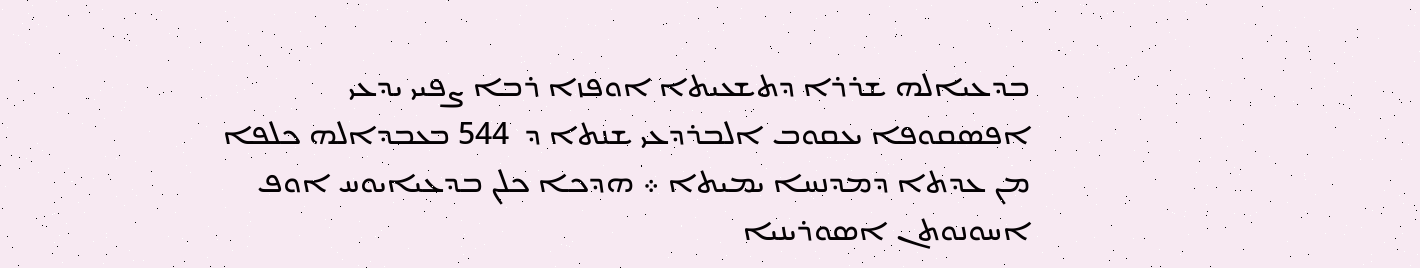ܒܕܥܝܐܠܗ ܫܪܪܐ ܕܬܫܥܝܬܐ ܐܘܦܙܐ ܪܒܐ ܨܦܝܝ ܝܕܥܝ ܐܦܣܩܘܦܐ ܝܥܩܘܒ ܐܠܒܪܕܥܝ ܫܢܬܐ ܕ  544 ܒܥܒܕܐܠܗ ܟܠܦܐ ܡܢ ܥܕܬܐ ܕܡܕܢܚܐ ܝܡܝܬܐ ܀ ܗܕܟܐ ܟܠܢ ܒܕܥܝܐܝܘܚ ܐܘܦ ܐܚܘܢܘܬܢ ܐܣܘܪܝܢܝܐ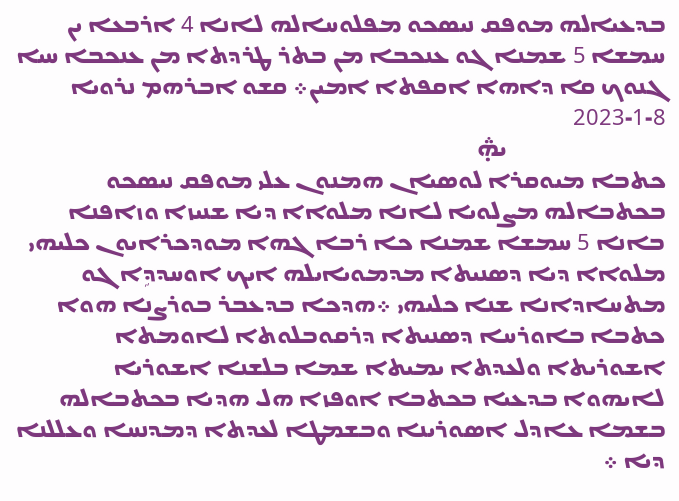ܒܕܥܝܐܠܗ ܡܘܦܩ ܢܝܤܟܘ ܡܦܠܘܚܐܠܗ ܠܐܢܐ 4 ܐܪܒܥܐ ܝܢ ܚܡܫܐ 5 ܫܡܢܐ ܓܘ ܥܢܟܒܐ ܡܢ ܒܬܪ ܛܪܕܬܐ ܡܢ ܥܢܟܒܐ ܚܝܐ ܓܢܘܟ ܩܐ ܕܐܗܐ ܐܩܦܬܐ ܐܡܝܢ܀ ܩܫܘ ܐܒܪܗܡ ܢܪܘܝܐ 8-1-2023
                             ܞ
ܟܬܒܐ ܡܝܘܩܪܐ ܠܘܣܝܐܢ ܗܡܢܘܢ ܥܠܝ ܡܘܦܩ ܢܝܤܟܘ ܒܟܬܒܐܠܗ ܡܨܠܘܝܐ ܠܐܢܐ ܡܠܘܐܐ ܕܝܐ ܫܢܝܙܐ ܘܙܐܦܢܐ ܒܐܢܐ 5 ܚܡܫܐ ܫܡܢܐ ܟܐ ܪܒܐ ܓܗܐ ܡܘܕܟܪܐܝܘܢ ܟܠܝܗܝ ܡܠܘܐܐ ܕܝܐ ܕܤܢܝܬܐ ܡܕܡܘܝܐܝܠܗ ܐܝܟ ܐܘܚܕܕܹܐ ܓܘ ܡܬܚܐܕܐܢܐ ܫܢܐ ܟܠܝܗܝ ܀ܗܕܟܐ ܒܕܥܒܪ ܒܘܪܨܢܐ ܗܘܐ ܟܬܒܐ ܒܐܘܪܚܐ ܕܣܢܝܬܐ ܕܪܩܘܒܠܘܬܐ ܠܐܘܡܬܐ ܐܫܘܪܝܬܐ ܘܠܥܕܬܐ ܝܡܝܬܐ ܫܡܐ ܒܠܫܢܐ ܐܫܘܪܝܐ ܠܐܝܗܘܐ ܒܕܥܝܐ ܒܟܬܒܐ ܐܘܦܙܐ ܗܠ ܗܕܝܐ ܒܟܬܒܐܠܗ ܒܫܡܐ ܥܐܕܠ ܐܣܘܪܝܢܐ ܘܒܫܡܛܐ ܠܥܕܬܐ ܕܡܕܢܚܐ ܘܥܠܠܢܐ ܕܝܐ ܀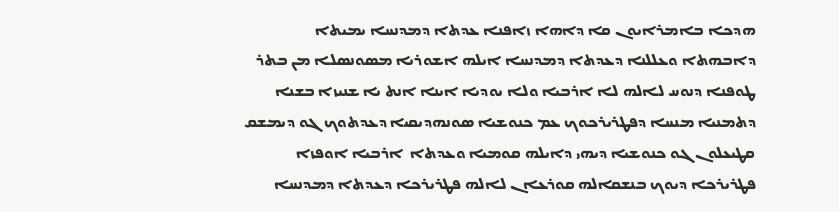ܗܕܟܐ ܒܐܡܪܐܝܘܢ ܩܐ ܕܐܗܐ ܙܐܦܢܐ ܥܕܬܐ ܕܡܕܢܚܐ ܝܡܝܬܐ ܕܐܒܗܬܐ ܘܥܠܠܢܐ ܕܥܕܬܐ ܕܡܕܢܚܐ ܐܝܠܗ ܐܫܘܪܝܐ ܡܤܘܢܤܠܐ ܡܢ ܒܬܪ ܛܘܦܢܐ ܕܢܘܚ ܠܐܠܗ ܠܐ ܐܪܒܝܐ ܘܠܐ ܝܘܕܝܐ ܐܝܢܐ ܐܢܬ ܝܐ ܫܢܝܙܐ ܒܫܢܐ ܕܬܡܢܝܐ ܡܢܚܐ ܕܦܛܪܝܪܟܘܟ ܥܡ ܟܢܘܫܝܐ ܤܘܢܗܕܝܩܝܐ ܕܥܕܬܘܟ ܓܘ ܕܝܡܫܩ ܩܛܝܥܠܘܢ ܓܘ ܟܢܘܫܝܐ ܕܝܗܝ ܕܐܝܠܗ ܩܘܡܝܐ ܘܥܕܬܐ  ܐܪܒܝܐ ܐܘܦܙܐ ܦܛܪܝܪܟܐ ܕܝܘܟ ܒܢܫܩܐܠܗ ܩܘܪܥܐܢ ܠܐܠܗ ܦܛܪܝܪܟܐ ܕܥܕܬܐ ܕܡܕܢܚܐ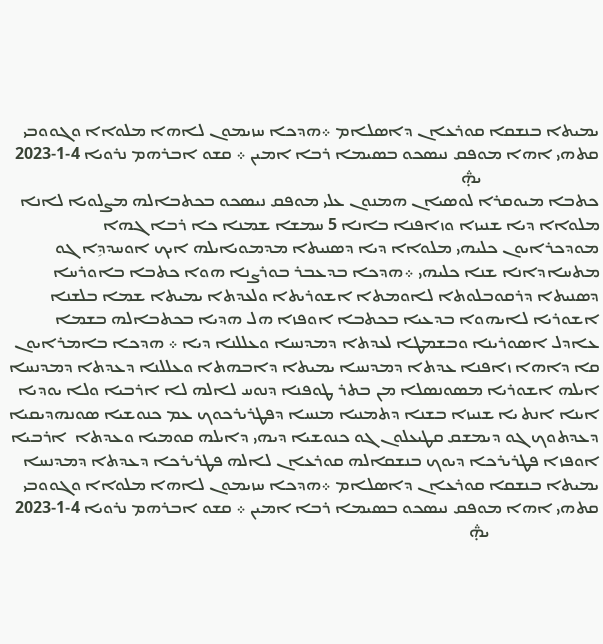ܝܡܝܬܐ ܒܢܫܩܐ ܩܘܪܥܐܢ ܕܐܤܠܐܡ ܀ܗܕܟܐ ܚܙܝܡܘܢ ܠܐܗܐ ܡܠܘܐܐ ܘܓܘܘܒܝ ܩܬܗܝ ܐܗܐ ܡܘܦܩ ܢܝܣܟܘ ܒܤܝܡܐ ܪܒܐ ܐܡܝܢ ܀ ܩܫܘ ܐܒܪܗܡ ܢܪܘܝܐ 4-1-2023
                             ܞ
ܟܬܒܐ ܡܝܘܩܪܐ ܠܘܣܝܐܢ ܗܡܢܘܢ ܥܠܝ ܡܘܦܩ ܢܝܤܟܘ ܒܟܬܒܐܠܗ ܡܨܠܘܝܐ ܠܐܢܐ ܡܠܘܐܐ ܕܝܐ ܫܢܝܙܐ ܘܙܐܦܢܐ ܒܐܢܐ 5 ܚܡܫܐ ܫܡܢܐ ܟܐ ܪܒܐ ܓܗܐ ܡܘܕܟܪܐܝܘܢ ܟܠܝܗܝ ܡܠܘܐܐ ܕܝܐ ܕܤܢܝܬܐ ܡܕܡܘܝܐܝܠܗ ܐܝܟ ܐܘܚܕܕܹܐ ܓܘ ܡܬܚܐܕܐܢܐ ܫܢܐ ܟܠܝܗܝ ܀ܗܕܟܐ ܒܕܥܒܪ ܒܘܪܨܢܐ ܗܘܐ ܟܬܒܐ ܒܐܘܪܚܐ ܕܣܢܝܬܐ ܕܪܩܘܒܠܘܬܐ ܠܐܘܡܬܐ ܐܫܘܪܝܬܐ ܘܠܥܕܬܐ ܝܡܝܬܐ ܫܡܐ ܒܠܫܢܐ ܐܫܘܪܝܐ ܠܐܝܗܘܐ ܒܕܥܝܐ ܒܟܬܒܐ ܐܘܦܙܐ ܗܠ ܗܕܝܐ ܒܟܬܒܐܠܗ ܒܫܡܐ ܥܐܕܠ ܐܣܘܪܝܢܐ ܘܒܫܡܛܐ ܠܥܕܬܐ ܕܡܕܢܚܐ ܘܥܠܠܢܐ ܕܝܐ ܀ ܗܕܟܐ ܒܐܡܪܐܝܘܢ ܩܐ ܕܐܗܐ ܙܐܦܢܐ ܥܕܬܐ ܕܡܕܢܚܐ ܝܡܝܬܐ ܕܐܒܗܬܐ ܘܥܠܠܢܐ ܕܥܕܬܐ ܕܡܕܢܚܐ ܐܝܠܗ ܐܫܘܪܝܐ ܡܤܘܢܤܠܐ ܡܢ ܒܬܪ ܛܘܦܢܐ ܕܢܘܚ ܠܐܠܗ ܠܐ ܐܪܒܝܐ ܘܠܐ ܝܘܕܝܐ ܐܝܢܐ ܐܢܬ ܝܐ ܫܢܝܙܐ ܒܫܢܐ ܕܬܡܢܝܐ ܡܢܚܐ ܕܦܛܪܝܪܟܘܟ ܥܡ ܟܢܘܫܝܐ ܤܘܢܗܕܝܩܝܐ ܕܥܕܬܘܟ ܓܘ ܕܝܡܫܩ ܩܛܝܥܠܘܢ ܓܘ ܟܢܘܫܝܐ ܕܝܗܝ ܕܐܝܠܗ ܩܘܡܝܐ ܘܥܕܬܐ  ܐܪܒܝܐ ܐܘܦܙܐ ܦܛܪܝܪܟܐ ܕܝܘܟ ܒܢܫܩܐܠܗ ܩܘܪܥܐܢ ܠܐܠܗ ܦܛܪܝܪܟܐ ܕܥܕܬܐ ܕܡܕܢܚܐ ܝܡܝܬܐ ܒܢܫܩܐ ܩܘܪܥܐܢ ܕܐܤܠܐܡ ܀ܗܕܟܐ ܚܙܝܡܘܢ ܠܐܗܐ ܡܠܘܐܐ ܘܓܘܘܒܝ ܩܬܗܝ ܐܗܐ ܡܘܦܩ ܢܝܣܟܘ ܒܤܝܡܐ ܪܒܐ ܐܡܝܢ ܀ ܩܫܘ ܐܒܪܗܡ ܢܪܘܝܐ 4-1-2023
                           ܞ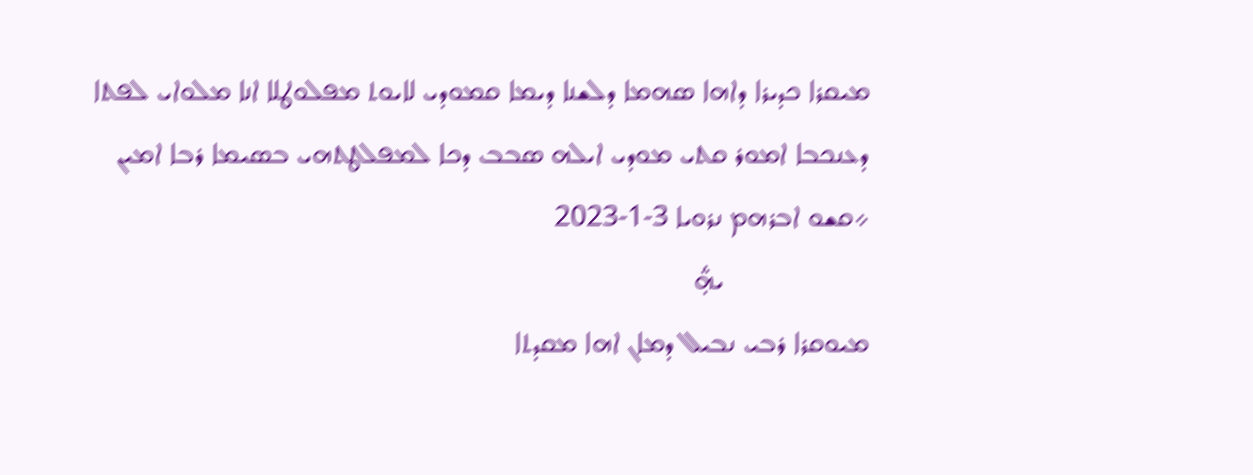ܡܝܩܪܐ ܟܕܝܪܐ ܕܐܗܐ ܤܗܡܐ ܕܠܫܢܐ ܕܝܡܐ ܩܡܘܕܝ ܠܐܝܘܬ ܡܦܠܘܛܠܐ ܐܢܐ ܡܠܘܐܝ ܠܦܬܐ ܕܥܢܟܒܐ ܐܡܘܪ ܩܬܝ ܡܘܕܝ ܐܝܠܗ ܤܒܒ ܕܟܐ ܠܡܦܠܛܬܗܝ ܒܤܝܡܐ ܪܒܐ ܐܡܝܢ ܀ܩܫܘ ܐܒܪܗܡ ܢܪܘܝܐ 3-1-2023
                    ܞ
ܡܝܘܩܪܐ ܪܒܝ ܢܒܝܠ ܕܡܐܢ ܐܗܐ ܡܩܕܬܐ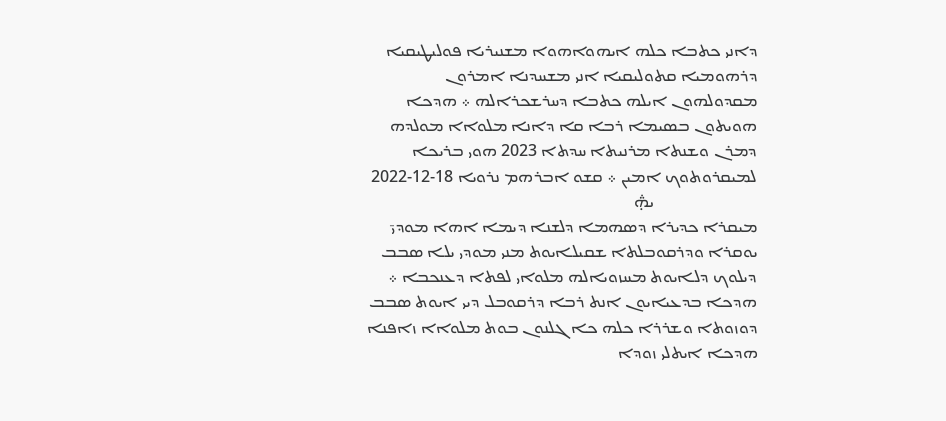ܕܐܢܝ ܟܬܒܐ ܟܠܗ ܐܝܗܘܐܗܘܐ ܡܫܢܝܪܝܐ ܦܘܠܝܛܝܩܝܐ ܕܪܗܘܡܝܐ ܩܬܘܠܝܩܝܐ ܐܢܝ ܡܫܚܕܢܐ ܐܡܪܘܢ ܡܩܕܘܠܗܘܢ ܐܝܠܗ ܟܬܒܐ ܕܚܪܫܟܪܐܠܗ ܀ ܗܕܟܐ ܗܘܝܬܘܢ ܒܤܝܡܐ ܪܒܐ ܩܐ ܕܐܢܐ ܡܠܘܐܐ ܡܘܠܕܗ ܕܡܪܢ ܘܫܢܬܐ ܡܪܢܝܬܐ ܚܕܬܐ 2023 ܗܘܝ ܒܪܝܟܐ ܠܡܝܩܪܘܬܘܟ ܐܡܝܢ ܀ ܩܫܘ ܐܒܪܗܡ ܢܪܘܝܐ 18-12-2022
                         ܞ
ܡܝܩܪܐ ܟܕܝܪܐ ܕܤܗܡܐ ܕܠܫܢܐ ܕܝܡܐ ܐܗܐ ܡܘܕܝ̄ ܝܘܩܪܐ ܘܕܪܩܘܒܠܬܐ ܫܩܝܠܐܝܘܬ ܡܢܝ ܡܘܕܝ ܝܠܐ ܤܒܒ ܕܝܠܘܟ ܕܠܐܝܘܬ ܡܚܙܘܝܐܠܗ ܡܠܘܐܝ ܠܦܬܐ ܕܥܢܟܒܐ ܀ ܗܕܟܐ ܒܕܥܝܐܝܘܢ ܐܢܬ ܪܒܐ ܕܪܩܘܒܠ ܕܝܝ ܐܝܘܬ ܤܒܒ ܕܘܙܘܬܐ ܘܫܪܪܐ ܟܠܗ ܟܐ ܓܠܢܘܢ ܒܘܬ ܡܠܘܐܐ ܙܐܦܢܐ ܗܕܟܐ ܐܝܬܠܝ ܙܘܕܐ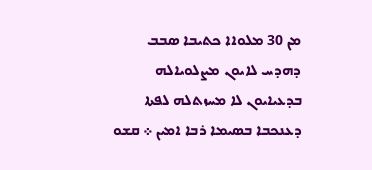ܡܢ 30 ܡܠܘܐܐ ܟܬܝܒܐ ܤܒܒ ܕܗܕܚ ܠܐܝܘܢ ܡܨܠܘܝܐܠܗ ܒܕܥܝܐܝܘܢ ܠܐ ܡܚܙܬܠܗ ܠܦܬܐ ܕܥܢܟܒܐ ܒܤܝܡܐ ܪܒܐ ܐܡܝܢ ܀ ܩܫܘ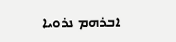ܐܒܪܗܡ ܢܪܘܝܐ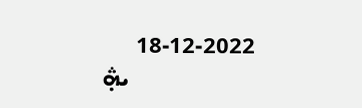18-12-2022
                       ܞ